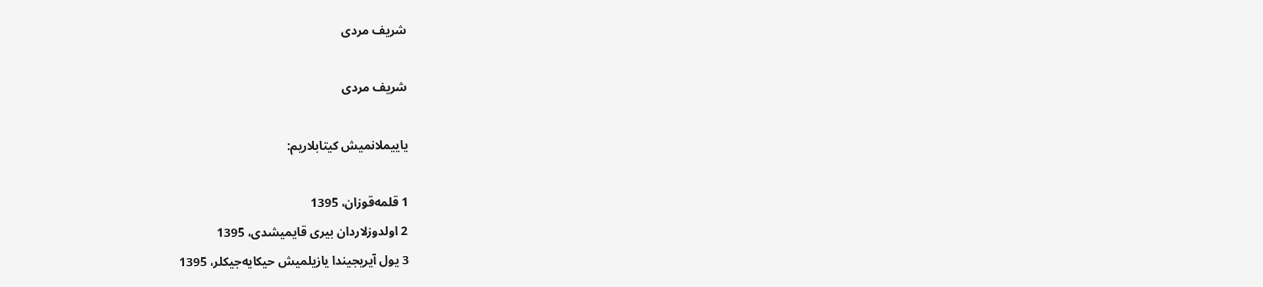شریف مردی

شریف مردی

یاییملانمیش کیتابلاریم:

1 قلمه‌قوزان، 1395
2 اولدوزلاردان بیری قایمیشدی، 1395
3 یول آیریجیندا یازیلمیش حیکایه‌جیکلر، 1395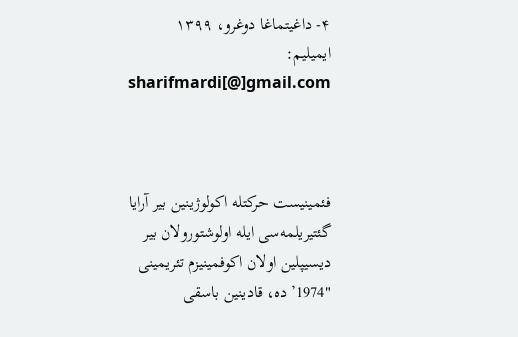۴- داغیتماغا دوغرو، ۱۳۹۹
ایمیلیم:
sharifmardi[@]gmail.com



فئمینیست حرکتله اکولوژینین بیر آرایا گئتیریلمه‌سی ایله اولوشتورولان بیر دیسیپلین اولان اکوفمینیزم تئریمینی "1974’ده، قادینین باسقی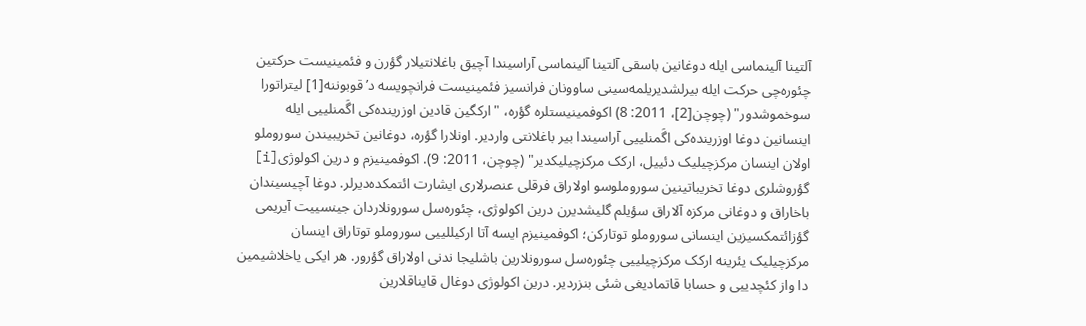آلتینا آلینماسی ایله دوغانین باسقی آلتینا آلینماسی آراسیندا آچیق باغلانتیلار گؤرن و فئمینیست حرکتین چئوره‌چی حرکت ایله بیرلشدیریلمه‌سینی ساوونان فرانسیز فئمینیست فرانچویسه د’قوبوننه[1] لیتراتورا سوخموشدور" (چوچن[2]، 2011: 8) اکوفمینیستلره گؤره، "ارکگین قادین اوزرینده‌کی اگَمنلییی ایله اینسانین دوغا اوزرینده‌کی اگَمنلییی آراسیندا بیر باغلانتی واردیر. اونلارا گؤره، دوغانین تخریبیندن سوروملو اولان اینسان مرکزچیلیک دئییل، ارکک مرکزچیلیکدیر" (چوچن، 2011: 9). اکوفمینیزم و درین اکولوژی[i] گؤروشلری دوغا تخریباتینین سوروملوسو اولاراق فرقلی عنصرلاری ایشارت ائتمکده‌دیرلر. دوغا آچیسیندان باخاراق و دوغانی مرکزه آلاراق سؤیلم گلیشدیرن درین اکولوژی، چئوره‌سل سورونلاردان جینسییت آیریمی گؤزائتمکسیزین اینسانی سوروملو توتارکن؛ اکوفمینیزم ایسه آتا ارکیللییی سوروملو توتاراق اینسان مرکزچیلیک یئرینه‌ ارکک مرکزچیلییی چئوره‌سل سورونلارین باشلیجا ندنی اولاراق گؤرور. هر ایکی یاخلاشیمین دا واز کئچدییی و حسابا قاتمادیغی شئی بنزردیر. درین اکولوژی دوغال قایناقلارین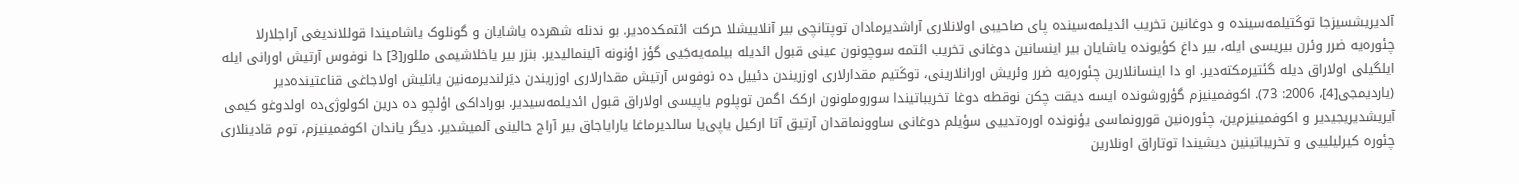آلدیریشسیزجا توکَتیلمه‌سینده و دوغانین تخریب ائدیلمه‌سینده پای صاحیبی اولانلاری آراشدیرمادان توپتانچی بیر آنلاییشلا حرکت ائتمکده‌دیر. بو ندنله شهرده یاشایان و گونلوک یاشامیندا قوللاندیغی آراجلارلا چئوره‌یه ضرر وئرن بیریسی ایله، بیر داغ کؤیونده یاشایان بیر اینسانین دوغانی تخریب ائتمه‌ سوچونون عینی قبول ائدیله بیلمه‌یه‌جَیی گؤز اؤنونه‌ آلینمالیدیر. بنزر بیر یاخلاشیمی مللور[3] دا نوفوس آرتیش اورانی ایله ایلگیلی اولاراق دیله گئتیرمکته‌دیر. او دا اینسانلارین چئوره‌یه ضرر وئریش اورانلارینی، توکَتیم مقدارلاری اوزریندن دئییل ده نوفوس آرتیش مقدارلاری اوزریندن دیَرلندیرمه‌نین یانلیش اولاجاغی قناعتینده‌دیر (یاردیمجی[4]، 2006: 73). اکوفمینیزم گؤروشونده ایسه دیقت چکن نوقطه دوغا تخریباتیندا سوروملونون ارکک اگمن توپلوم یاپیسی اولاراق قبول ائدیلمه‌سیدیر. بوراداکی اؤلچو ده درین اکولوژی‌ده اولدوغو کیمی آیریشدیریجیدیر و اکوفمینیزم‌ین، چئوره‌نین قورونماسی یؤنونده اوره‌تدییی سؤیلم دوغانی ساوونماقدان آرتیق آتا ارکیل یاپی‌یا سالدیرماغا یارایاجاق بیر آراج حالینی آلمیشدیر. دیگر یاندان اکوفمینیزم، توم قادینلاری چئوره کیرلیلییی و تخریباتینین دیشیندا توتاراق اونلارین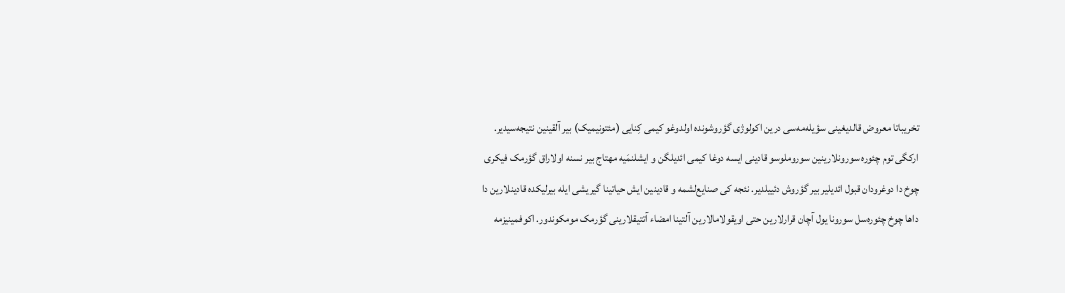تخریباتا معروض قالدیغینی سؤیله‌مه‌سی درین اکولوژی گؤروشونده اولدوغو کیمی کِنایی (مئتونیمیک) بیر آلقینین نتیجه‌سیدیر. ارکگی توم چئوره سورونلارینین سوروملوسو قادینی ایسه دوغا کیمی ائدیلگن و ایشلنمَیه مهتاج بیر نسنه اولاراق گؤرمک فیکری چوخ دا دوغرودان قبول ائدیلیر بیر گؤروش دئییلدیر. نئجه کی صنایع‌لشمه و قادینین ایش حیاتینا گیریشی ایله بیرلیکده قادینلارین دا داها چوخ چئوره‌سل سورونا یول آچان قرارلارین حتی اویقولامالارین آلتینا امضاء آتتیقلارینی گؤرمک مومکوندور. اکوفمینیزمه‌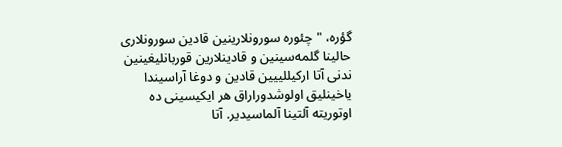گؤره، "چئوره سورونلارینین قادین سورونلاری حالینا‌ گلمه‌سینین و قادینلارین قوربانلیغینین ندنی آتا ارکیللییین قادین و دوغا آراسیندا یاخینلیق اولوشدوراراق هر ایکیسینی ده اوتوریته آلتینا آلماسیدیر. آتا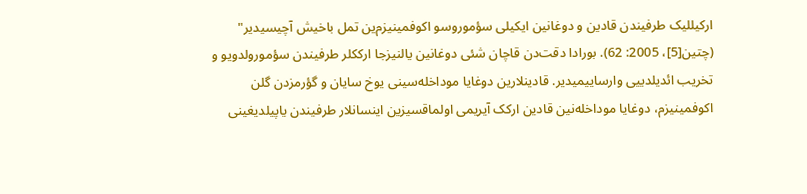ارکیللیک طرفیندن قادین و دوغانین ایکیلی سؤموروسو اکوفمینیزم‌ین تمل باخیش آچیسیدیر" (چتین[5]، 2005: 62). بورادا دقت‌دن قاچان شئی دوغانین یالنیزجا ارککلر طرفیندن سؤمورولدویو و تخریب ائدیلدییی وارساییمیدیر. قادینلارین دوغایا موداخله‌سینی یوخ سایان و گؤرمزدن گلن اکوفمینیزم، دوغایا موداخله‌نین قادین ارکک آیریمی اولماقسیزین اینسانلار طرفیندن یاپیلدیغینی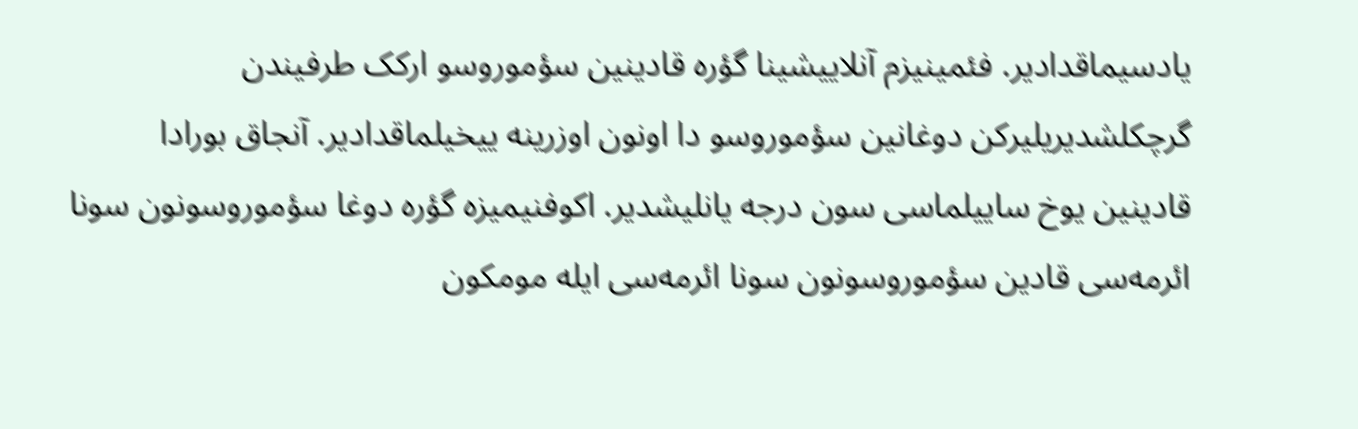یادسیماقدادیر. فئمینیزم آنلاییشینا گؤره قادینین سؤموروسو ارکک طرفیندن گرچکلشدیریلیرکن دوغانین سؤموروسو دا اونون اوزرینه‌ ییخیلماقدادیر. آنجاق بورادا قادینین یوخ ساییلماسی سون درجه یانلیشدیر. اکوفنیمیزه گؤره دوغا سؤموروسونون سونا ائرمه‌سی قادین سؤموروسونون سونا ائرمه‌سی ایله مومکون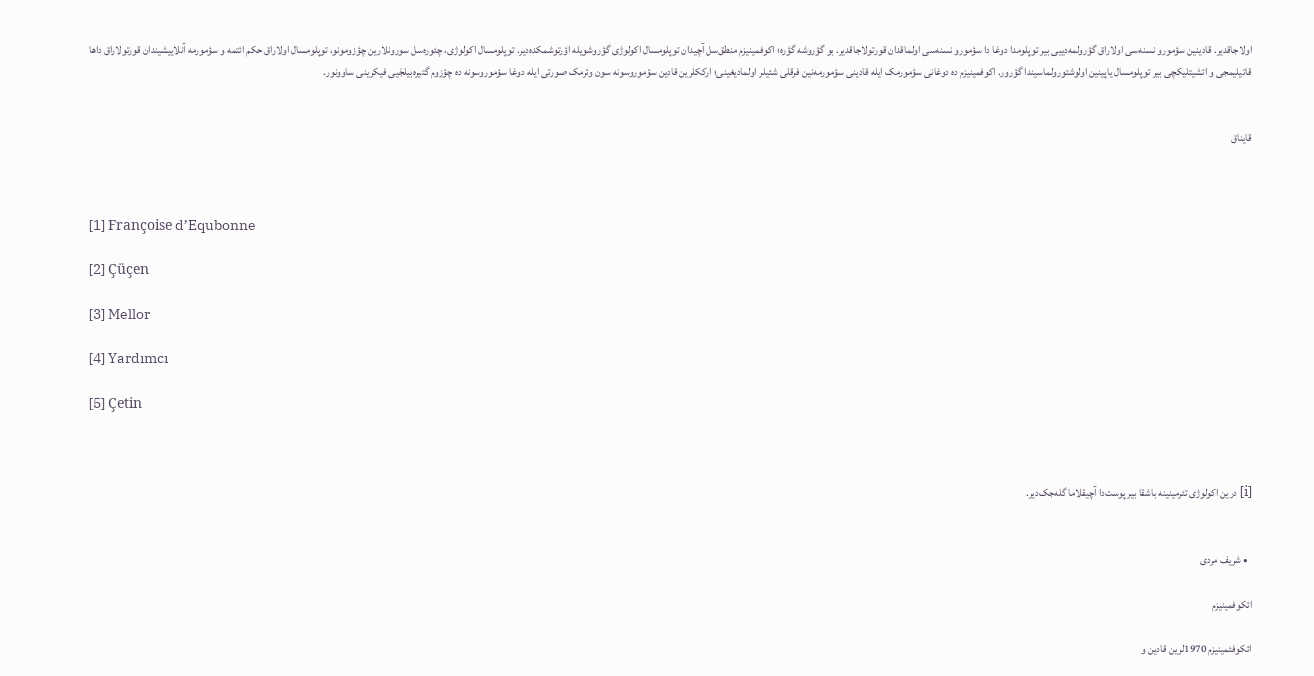اولاجاقدیر. قادینین سؤمورو نسنه‌سی اولاراق گؤرولمه‌دییی بیر توپلومدا دوغا دا سؤمورو نسنه‌سی اولماقدان قورتولاجاقدیر. بو گؤروشه گؤره؛ اکوفمینیزم منطق‌سل آچیدان توپلومسال اکولوژی گؤروشویله اؤرتوشمکده‌دیر. توپلومسال اکولوژی، چئوره‌سل سورونلارین چؤزومونو، توپلومسال اولاراق حکم ائتمه‌ و سؤمورمه‌ آنلاییشیندان قورتولاراق داها قاتیلیمجی و ائشیتلیکچی بیر توپلومسال یاپینین اولوشتورولماسیندا گؤرور. اکوفمینیزم ده دوغانی سؤمورمک ایله قادینی سؤمورمه‌نین فرقلی شئیلر اولمادیغینی؛ ارککلرین قادین سؤموروسونه‌ سون وئرمک صورتی ایله دوغا سؤموروسونه‌ ده چؤزوم گتیره‌بیلجَیی فیکرینی ساوونور.


قایناق



[1] Françoise d’Equbonne

[2] Çüçen

[3] Mellor

[4] Yardımcı

[5] Çetin



[i] درین اکولوژی تئرمینینه باشقا بیر پوست‌دا آچیقلاما گله‌جک‌دیر.


  • شریف مردی

ائکوفمینیزم

ائکوفئمینیزم 1970لرین قادین و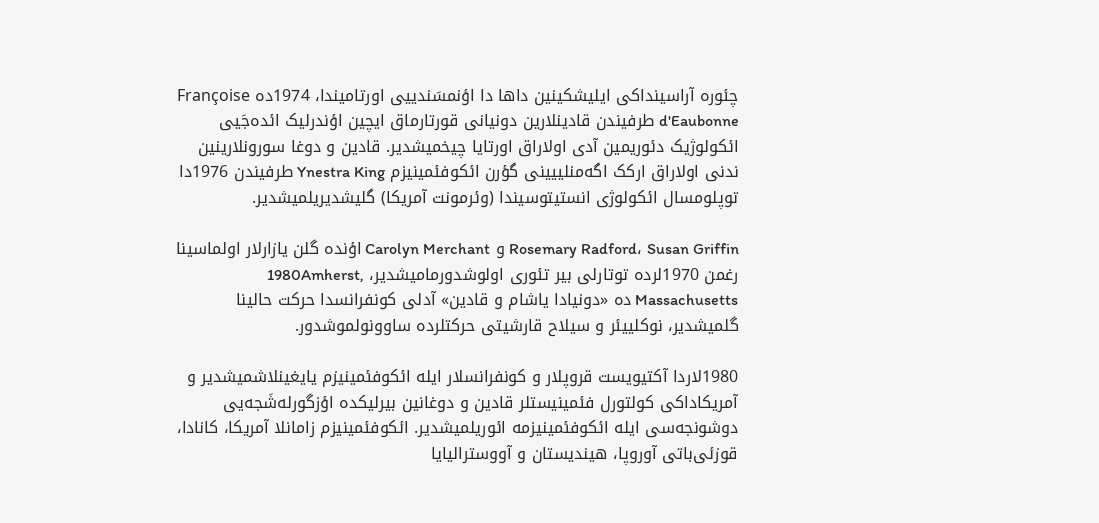چئوره آراسینداکی ایلیشکینین داها دا اؤنمسَندییی اورتامیندا، 1974ده Françoise d'Eaubonne طرفیندن قادینلارین دونیانی قورتارماق ایچین اؤندرلیک ائده‌جَیی ائکولوژیک دئوریمین آدی اولاراق اورتایا چیخمیشدیر. قادین و دوغا سورونلارینین ندنی اولاراق ارکک اگه‌منلییینی گؤرن ائکوفئمینیزم Ynestra King طرفیندن 1976دا توپلومسال ائکولوژی انستیتوسیندا (وئرمونت آمریکا) گلیشدیریلمیشدیر.

Rosemary Radford، Susan Griffin و Carolyn Merchant اؤنده گلن یازارلار اولماسینا رغمن 1970لرده توتارلی بیر تئوری اولوشدورمامیشدیر، 1980Amherst, Massachusetts ده «دونیادا یاشام و قادین» آدلی کونفرانسدا حرکت حالینا گلمیشدیر، نوکلییئر و سیلاح قارشیتی حرکتلرده ساوونولموشدور.

1980لاردا آکتیویست قروپلار و کونفرانسلار ایله ائکوفئمینیزم یایغینلاشمیشدیر و آمریکاداکی کولتورل فئمینیستلر قادین و دوغانین بیرلیکده اؤزگورله‌شَجه‌یی دوشونجه‌سی ایله ائکوفئمینیزمه ائوریلمیشدیر. ائکوفئمینیزم زامانلا آمریکا، کانادا، قوزئی‌باتی آوروپا، هیندیستان و آووسترالیایا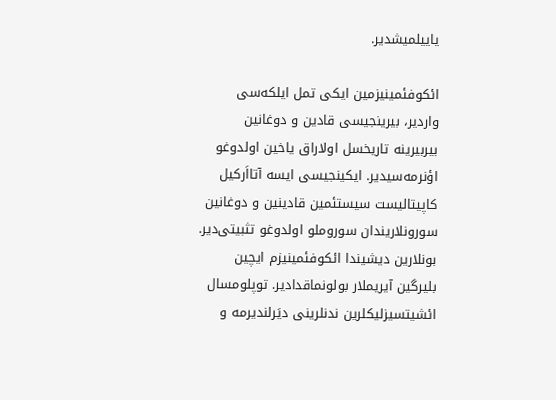یاییلمیشدیر.

ائکوفئمینیزمین ایکی تمل ایلکه‌سی واردیر، بیرینجیسی قادین و دوغانین بیربیرینه تاریخسل اولاراق یاخین اولدوغو اؤنرمه‌سیدیر. ایکینجیسی ایسه آتااَرکیل کاپیتالیست سیستئمین قادینین و دوغانین سورونلاریندان سوروملو اولدوغو تثبیتی‌دیر. بونلارین دیشیندا ائکوفئمینیزم ایچین بلیرگین آیریملار بولونماقدادیر. توپلومسال ائشیتسیزلیکلرین ندنلرینی دیَرلندیرمه و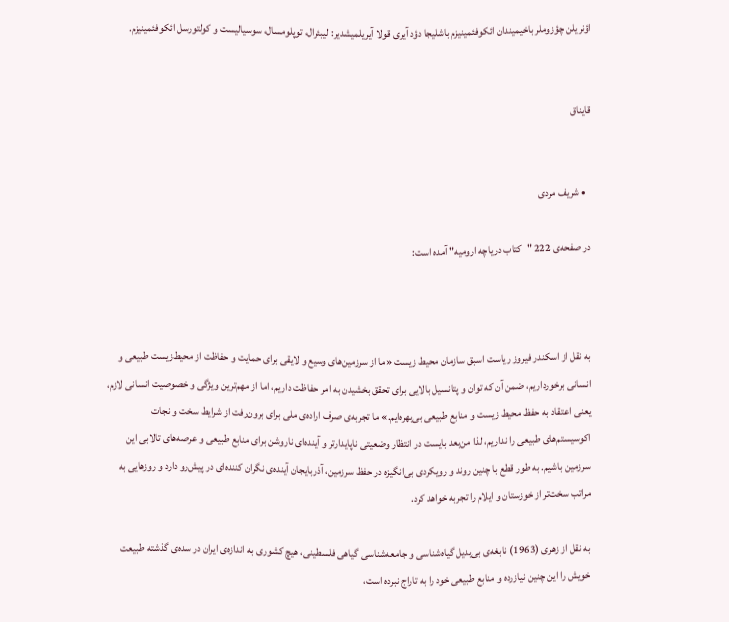اؤنریلن چؤزوملر باخیمیندان ائکوفئمینیزم باشلیجا دؤد آیری قولا آیریلمیشدیر: لیبئرال، توپلومسال، سوسیالیست و کولتورسل ائکوفئمینیزم.


قایناق


  • شریف مردی

در صفحه‌ی 222 "کتاب دریاچه ارومیه" آمده است:



به نقل از اسکندر فیروز ریاست اسبق سازمان محیط زیست «ما از سرزمین‌های وسیع و لایقی برای حمایت و حفاظت از محیط‌زیست طبیعی و انسانی برخورداریم، ضمن آن که توان و پتانسیل بالایی برای تحقق بخشیدن به امر حفاظت داریم، اما از مهم‌ترین ویژگی و خصوصیت انسانی لازم، یعنی اعتقاد به حفظ محیط زیست و منابع طبیعی بی‌بهره‌ایم.» ما تجربه‌ی صرف اراده‌ی ملی برای برون‌رفت از شرایط سخت و نجات اکوسیستم‌های طبیعی را نداریم، لذا من‌بعد بایست در انتظار وضعیتی ناپایدارتر و آینده‌ای ناروشن برای منابع طبیعی و عرصه‌های تالابی این سرزمین باشیم. به طور قطع با چنین روند و رویکردی بی‌انگیزه در حفظ سرزمین، آذربایجان آینده‌ی نگران کننده‌ای در پیش‌رو دارد و روزهایی به مراتب سخت‌تر از خوزستان و ایلام را تجربه خواهد کرد.

به نقل از زهری (1963) نابغه‌ی بی‌بدیل گیاه‌شناسی و جامعه‌شناسی گیاهی فلسطینی، هیچ کشوری به اندازه‌ی ایران در سده‌ی گذشته طبیعت خویش را این چنین نیازرده و منابع طبیعی خود را به تاراج نبرده است،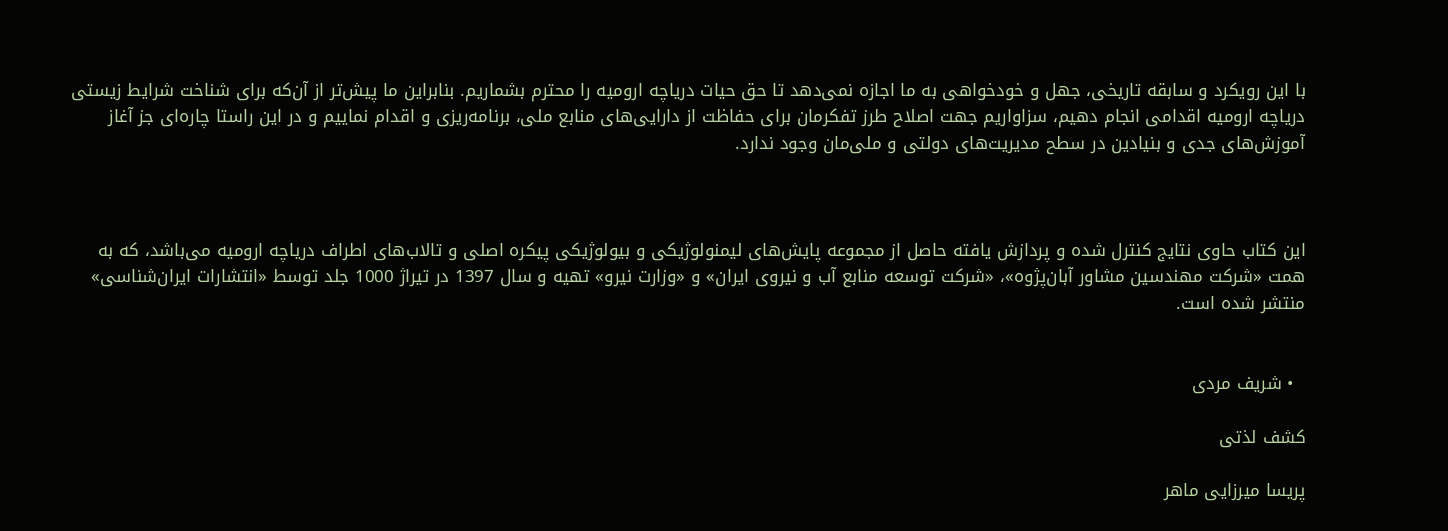با این رویکرد و سابقه تاریخی، جهل و خودخواهی به ما اجازه نمی‌دهد تا حق حیات دریاچه ارومیه را محترم بشماریم. بنابراین ما پیش‌تر از آن‌که برای شناخت شرایط زیستی دریاچه ارومیه اقدامی انجام دهیم، سزاواریم جهت اصلاح طرز تفکرمان برای حفاظت از دارایی‌های منابع ملی، برنامه‌ریزی و اقدام نماییم و در این راستا چاره‌ای جز آغاز آموزش‌های جدی و بنیادین در سطح مدیریت‌های دولتی و ملی‌مان وجود ندارد.



این کتاب حاوی نتایج کنترل شده و پردازش یافته حاصل از مجموعه پایش‌های لیمنولوژیکی و بیولوژیکی پیکره اصلی و تالاب‌های اطراف دریاچه ارومیه می‌باشد، که به همت «شرکت مهندسین مشاور آبان‌پژوه»، «شرکت توسعه منابع آب و نیروی ایران» و «وزارت نیرو» تهیه و سال 1397 در تیراژ 1000 جلد توسط «انتشارات ایران‌شناسی» منتشر شده است.


  • شریف مردی

کشف لذتی

پریسا میرزایی ماهر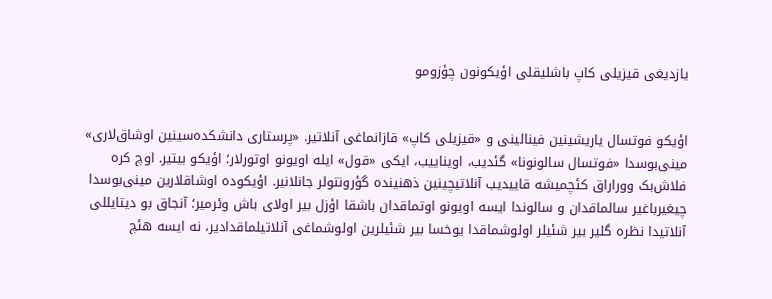یازدیغی قیزیلی کاپ باشلیقلی اؤیکونون چؤزومو


اؤیکو فوتسال یاریشینین فینالینی و «قیزیلی کاپ» قازانماغی آنلاتیر. «پرستاری دانشکده‌سینین اوشاق‌لاری» مینی‌بوسدا «فوتسال سالونونا» گئدیب، اویناییب، ایکی «قول» ایله اویونو اوتورلار؛ اؤیکو بیتیر. اوچ کره فلاش‌بک ووراراق کئچمیشه قاییدیب آنلاتیچینین ذهنینده گؤرونتولر جانلانیر. اؤیکوده اوشاقلارین مینی‌بوسدا چیغیرباغیر سالماقدان و سالوندا ایسه اویونو اوتماقدان باشقا اؤزل بیر اولای باش وئرمیر؛ آنجاق بو دیتایللی آنلاتیدا نظره گلیر بیر شئیلر اولوشماقدا یوخسا بیر شئیلرین اولوشماغی آنلاتیلماقدادیر، نه ایسه هئچ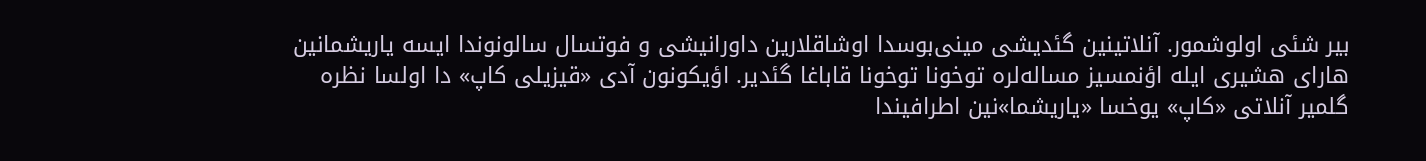بیر شئی اولوشمور. آنلاتینین گئدیشی مینی‌بوسدا اوشاقلارین داورانیشی و فوتسال سالونوندا ایسه یاریشمانین هارای هشیری ایله اؤنمسیز مساله‌لره توخونا توخونا قاباغا گئدیر. اؤیکونون آدی «قیزیلی کاپ» دا اولسا نظره گلمیر آنلاتی «کاپ» یوخسا «یاریشما»نین اطرافیندا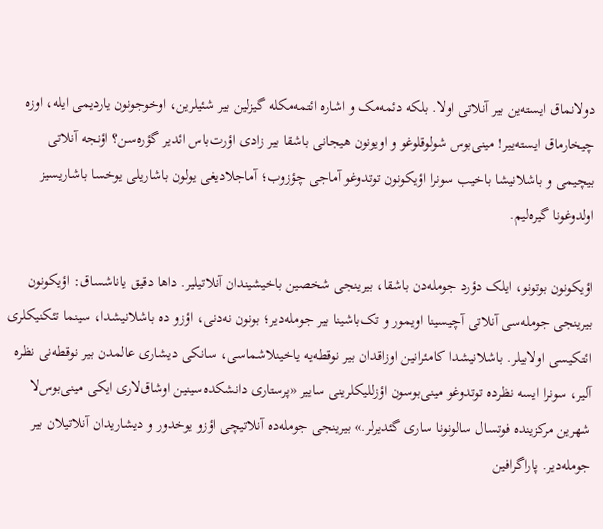دولانماق ایسته‌ین بیر آنلاتی اولا. بلکه دئمه‌مک و اشاره ائتمه‌مکله گیزلین بیر شئیلرین، اوخوجونون یاردیمی ایله، اوزه چیخارماق ایسته‌ییر! مینی‌بوس شولوقلوغو و اویونون هیجانی باشقا بیر زادی اؤرت‌باس ائدیر گؤره‌سن؟ اؤنجه آنلاتی بیچیمی و باشلانیشا باخیب سونرا اؤیکونون توتدوغو آماجی چؤزوب؛ آماجلادیغی یولون باشاریلی یوخسا باشاریسیز اولدوغونا گیره‌لیم.

اؤیکونون بوتونو، ایلک دؤرد جومله‌دن باشقا، بیرینجی شخصین باخیشیندان آنلاتیلیر. داها دقیق یاناشساق: اؤیکونون بیرینجی جومله‌سی آنلاتی آچیسینا اویمور و تک‌باشینا بیر جومله‌دیر؛ بونون نه‌دنی، اؤزو ده باشلانیشدا، سینما تئکنیکلری ائتکیسی اولابیلر. باشلانیشدا کامئرانین اوزاقدان بیر نوقطه‌یه یاخینلاشماسی، سانکی دیشاری عالمدن بیر نوقطه‌نی نظره آلیر، سونرا ایسه نظرده توتدوغو مینی‌بوسون اؤزللیکلرینی ساییر «پرستاری دانشکده‌سینین اوشاق‌لاری ایکی مینی‌بوس‌لا شهرین مرکزینده فوتسال سالونونا ساری گئدیرلر.» بیرینجی جومله‌ده آنلاتیچی اؤزو یوخدور و دیشاریدان آنلاتیلان بیر جومله‌دیر. پاراگرافین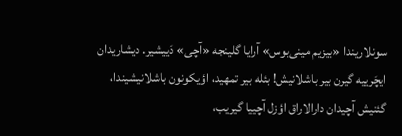سونلاریندا «بیزیم مینی‌بوس» آرایا گلینجه «آچی» دَییشیر. دیشاریدان ایچَرییه گیرن بیر باشلانیش! بئله بیر تمهید، اؤیکونون باشلانیشیندا، گئنیش آچیدان دارالاراق اؤزل آچییا گیریب،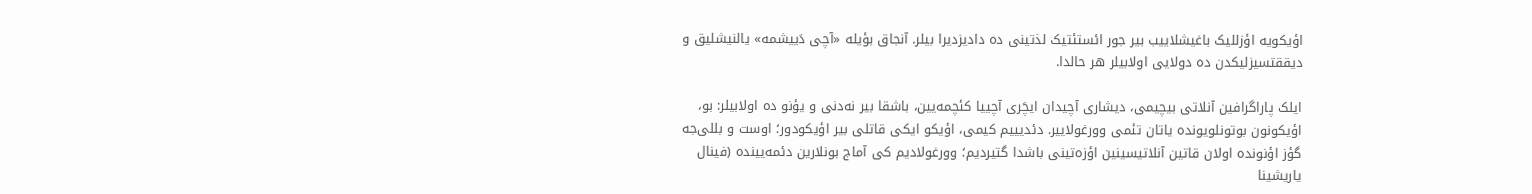اؤیکویه اؤزللیک باغیشلاییب بیر جور ائستئتیک لذتینی ده دادیزدیرا بیلر. آنجاق بؤیله «آچی دَییشمه» یالنیشلیق و دیققتسیزلیکدن ده دولایی اولابیلر هر حالدا.

ایلک پاراگرافین آنلاتی بیچیمی، دیشاری آچیدان ایچَری آچییا کئچمه‌یین، باشقا بیر نه‌دنی و یؤنو ده اولابیلر: بو، اؤیکونون بوتونلویونده یاتان تئمی وورغولاییر. دئدیییم کیمی، اؤیکو ایکی قاتلی بیر اؤیکودور؛ اوست و بللی‌جه گؤز اؤنونده اولان قاتین آنلاتیسینین اؤزه‌تینی باشدا گتیردیم؛ وورغولادیم کی آماج بونلارین دئمه‌یینده (فینال یاریشینا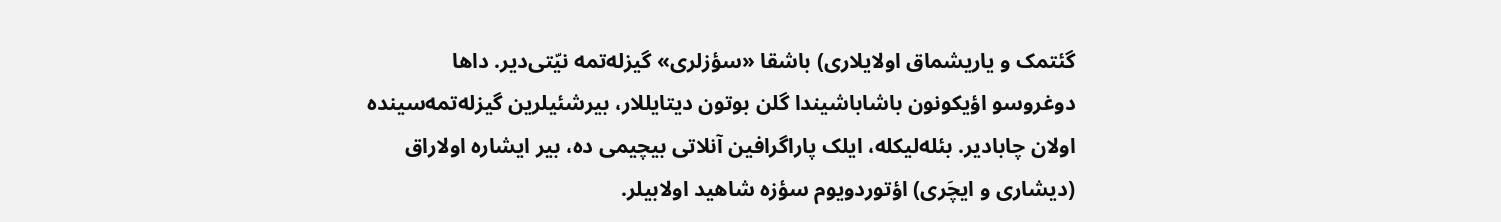گئتمک و یاریشماق اولایلاری) باشقا «سؤزلری» گیزله‌تمه نیّتی‌دیر. داها دوغروسو اؤیکونون باشاباشیندا گلن بوتون دیتایللار، بیرشئیلرین گیزله‌تمه‌سینده اولان چابادیر. بئله‌لیکله، ایلک پاراگرافین آنلاتی بیچیمی ده، بیر ایشاره اولاراق (دیشاری و ایچَری) اؤتوردویوم سؤزه شاهید اولابیلر.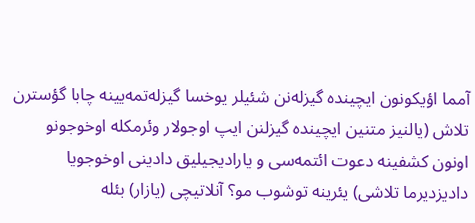آمما اؤیکونون ایچینده گیزله‌نن شئیلر یوخسا گیزله‌تمه‌یینه چابا گؤسترن تلاش (یالنیز متنین ایچینده گیزلنن ایپ اوجولار وئرمکله اوخوجونو اونون کشفینه دعوت ائتمه‌سی و یارادیجیلیق دادینی اوخوجویا دادیزدیرما تلاشی) یئرینه توشوب مو؟ آنلاتیچی (یازار) بئله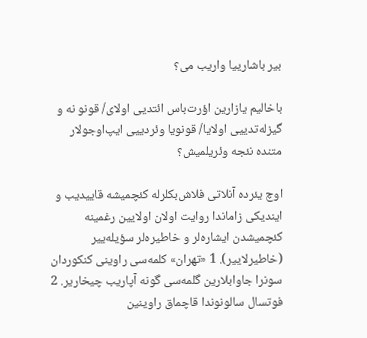بیر باشارییا واریب می؟

باخالیم یازارین اؤرت‌باس ائتدیی اولای/ قونو نه و گیزله‌تدییی اولایا/ قونویا وئردییی ایپ‌اوجولار متنده نئجه وئریلمیش؟

اوچ یئرده آنلاتی فلاش‌بکلرله کئچمیشه قاییدیب و ایندیکی زاماندا روایت اولان اولایین رغمینه کئچمیشدن ایشاره‌لر و خاطیره‌لر سؤیله‌ییر (خاطیرلاییر). 1 «تهران» کلمه‌سی راوینی کنکوردان سونرا جاوابلارین گلمه‌سی گونه آپاریب چیخاریر. 2 فوتسال سالونوندا قاچماق راوینین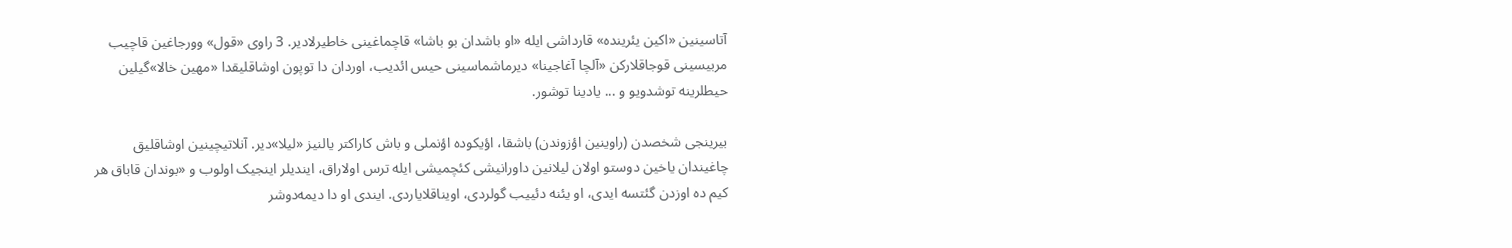آتاسینین «اکین یئرینده» قارداشی ایله «او باشدان بو باشا» قاچماغینی خاطیرلادیر. 3 راوی «قول» وورجاغین قاچیب مربیسینی قوجاقلارکن «آلچا آغاجینا» دیرماشماسینی حیس ائدیب، اوردان دا توپون اوشاقلیقدا «مهین خالا»گیلین حیطلرینه توشدویو و ... یادینا توشور.

بیرینجی شخصدن (راوینین اؤزوندن) باشقا، اؤیکوده اؤنملی و باش کاراکتر یالنیز «لیلا»دیر. آنلاتیچینین اوشاقلیق چاغیندان یاخین دوستو اولان لیلانین داورانیشی کئچمیشی ایله ترس اولاراق، ایندیلر اینجیک اولوب و «بوندان قاباق هر کیم ده اوزدن گئتسه ایدی، او یئنه دئییب گولردی، اویناقلایاردی. ایندی او دا دیمه‌دوشر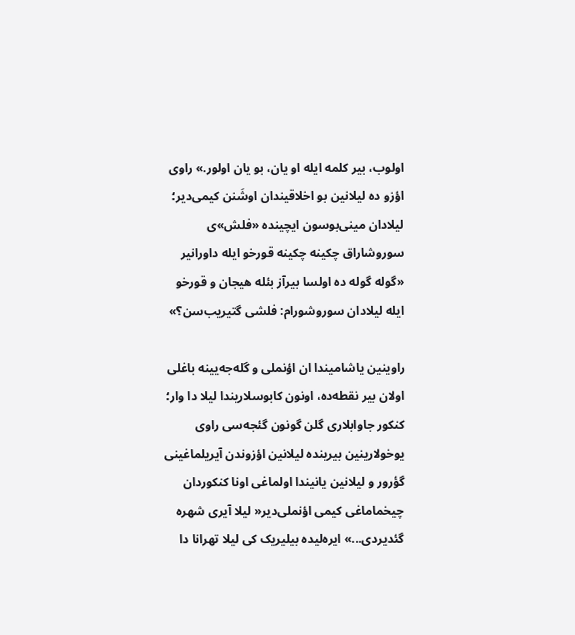اولوب، بیر کلمه ایله او یان، بو یان اولور.» راوی اؤزو ده لیلانین بو اخلاقیندان اوشَنن کیمی‌دیر؛ لیلادان مینی‌بوسون ایچینده «فلش»ی سوروشاراق چکینه چکینه قورخو ایله داورانیر «گوله گوله ده اولسا بیرآز بئله هیجان و قورخو ایله لیلادان سوروشورام: فلشی گتیریب‌سن؟»

راوینین یاشامیندا ان اؤنملی و گله‌جه‌یینه باغلی اولان بیر نقطه‌ده، اونون کابوسلاریندا لیلا دا وار؛ کنکور جاوابلاری گلن گونون گئجه‌سی راوی یوخولارینین بیرینده لیلانین اؤزوندن آیریلماغینی گؤرور و لیلانین یانیندا اولماغی اونا کنکوردان چیخماماغی کیمی اؤنملی‌دیر« لیلا آیری شهره گئدیردی...» ایره‌لیده بیلیریک کی لیلا تهرانا دا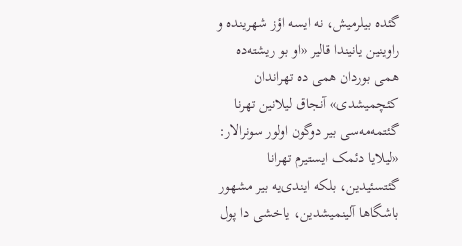گئده بیلرمیش، نه ایسه اؤز شهرینده و راوینین یانیندا قالیر «او بو ریشته‌ده همی بوردان همی ده تهراندان کئچمیشدی» آنجاق لیلانین تهرنا گئتمه‌مه‌سی بیر دوگون اولور سونرالار: «لیلایا دئمک ایستیرم تهرانا گئتسئیدین، بلکه ایندی‌یه بیر مشهور باشگاها آلینمیشدین، یاخشی دا پول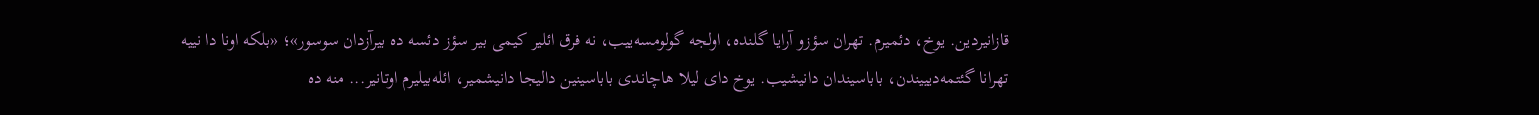قازانیردین. یوخ، دئمیرم. تهران سؤزو آرایا گلنده، اولجه گولومسه‌‌ییب، نه فرق ائلیر کیمی بیر سؤز دئسه ده بیرآزدان سوسور»؛ «بلکه اونا دا نییه تهرانا گئتمه‌دیییندن، باباسیندان دانیشیب. یوخ دای لیلا هاچاندی باباسینین دالیجا دانیشمیر، ائله‌بیلیرم اوتانیر... منه ده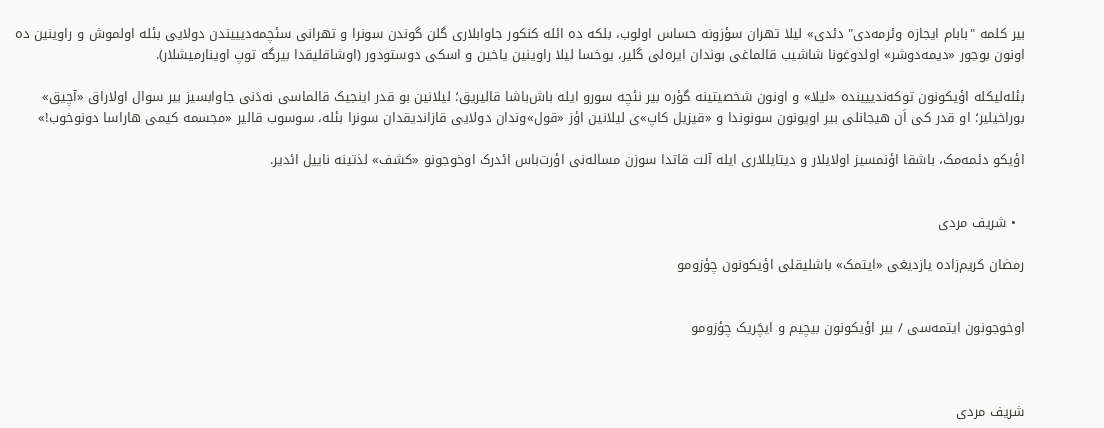بیر کلمه "بابام ایجازه وئرمه‌دی" دئدی» لیلا تهران سؤزونه حساس اولوب، بلکه ده ائله کنکور جاوابلاری گلن گوندن سونرا و تهرانی سئچمه‌دیییندن دولایی بئله اولموش و راوینین ده اونون بوجور «دیمه‌دوشر» اولدوغونا شاشیب قالماغی بوندان ایره‌لی گلیر، یوخسا لیلا راوینین یاخین و اسکی دوستودور (اوشاقلیقدا بیرگه توپ اوینارمیشلار).

بئله‌لیکله اؤیکونون توکه‌ندییینده «لیلا» و اونون شخصیتینه گؤره بیر نئچه سورو ایله باش‌باشا قالیریق؛ لیلانین بو قدر اینجیک قالماسی نه‌دَنی جاوابسیز بیر سوال اولاراق «آچیق» بوراخیلیر؛ او قدر کی اَن هیجانلی بیر اویونون سونوندا و «قیزیل کاپ»ی لیلانین اؤز «قول»وندان دولایی قازاندیقدان سونرا بئله، سوسوب قالیر «مجسمه کیمی هاراسا دونوخوب!»

اؤیکو دئمه‌مک، باشقا اؤنمسیز اولایلار و دیتایللاری ایله آلت قاتدا سوزن مساله‌نی اؤرت‌باس ائدرک اوخوجونو «کشف» لذتینه ناییل ائدیر.


  • شریف مردی

رمضان کریم‌زاده یازدیغی «ایتمک» باشلیقلی اؤیکونون چؤزومو


اوخوجونون ایتمه‌سی / بیر اؤیکونون بیچیم و ایچَریک چؤزومو



شریف مردی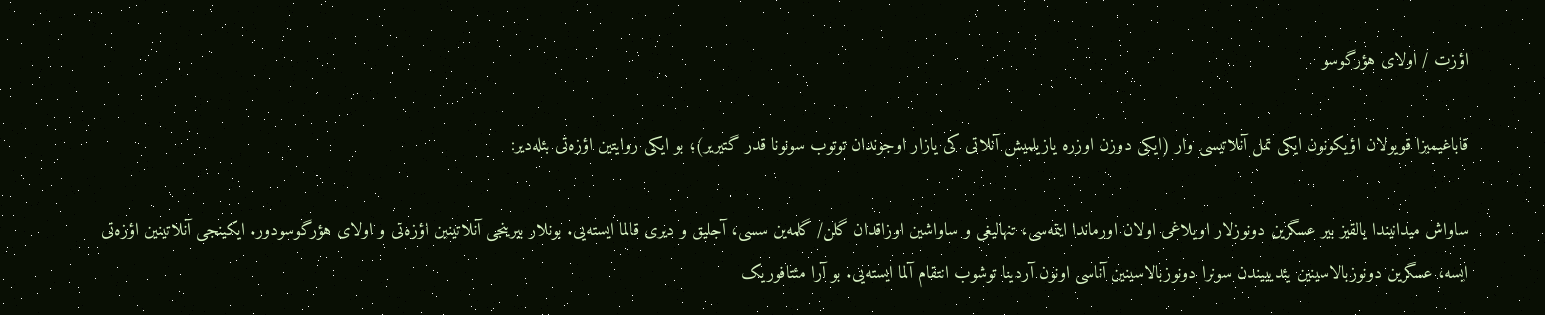اؤزت / اولای هؤرگوسو

قاباغیمیزا قویولان اؤیکونون ایکی تمل آنلاتیسی وار (ایکی دوزن اوزره یازیلمیش آنلاتی کی یازار اوجوندان توتوب سونونا قدر گتیریر)؛ بو ایکی روایتین اؤزه‌تی بئله‌دیر:

ساواش میدانیندا یالقیز بیر عسگرین دونوزلار اویلاغی اولان اورماندا ایتمه‌سی، تنهالیغی و ساواشین اوزاقدان گلن/ گلمه‌ین سسی، آجلیق و دیری قالما ایسته‌یی. بونلار بیرینجی آنلاتینین اؤزه‌تی و اولای هؤرگوسودور. ایکینجی آنلاتینین اؤزه‌تی ایسه، عسگرین دونوزبالاسینین یئدیییندن سونرا دونوزبالاسینین آناسی اونون آردینا توشوب انتقام آلما ایسته‌یی. بو آرا مئتافوریک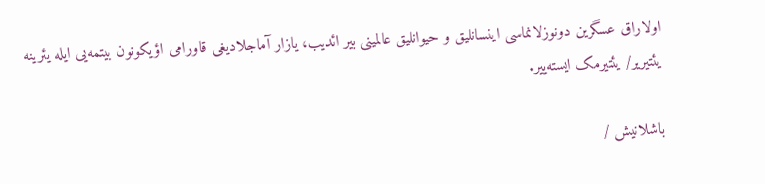اولاراق عسگرین دونوزلانماسی اینسانلیق و حیوانلیق عالمینی بیر ائدیب، یازار آماجلادیغی قاورامی اؤیکونون بیتمه‌یی ایله یئرینه یئتیریر/ یئتیرمک ایسته‌ییر.

باشلانیش /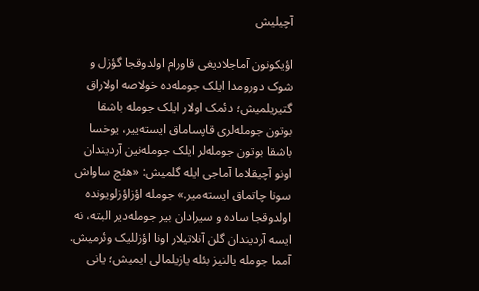آچیلیش

اؤیکونون آماجلادیغی قاورام اولدوقجا گؤزل و شوک دورومدا ایلک جومله‌ده خولاصه اولاراق گتیریلمیش؛ دئمک اولار ایلک جومله باشقا بوتون جومله‌لری قاپساماق ایسته‌ییر، یوخسا باشقا بوتون جومله‌لر ایلک جومله‌نین آردیندان اونو آچیقلاما آماجی ایله گلمیش: «هئچ ساواش سونا چاتماق ایسته‌میر.» جومله اؤزاؤزلویونده اولدوقجا ساده و سیرادان بیر جومله‌دیر البته، نه ایسه آردیندان گلن آنلاتیلار اونا اؤزللیک وئرمیش. آمما جومله یالنیز بئله یازیلمالی ایمیش؛ یانی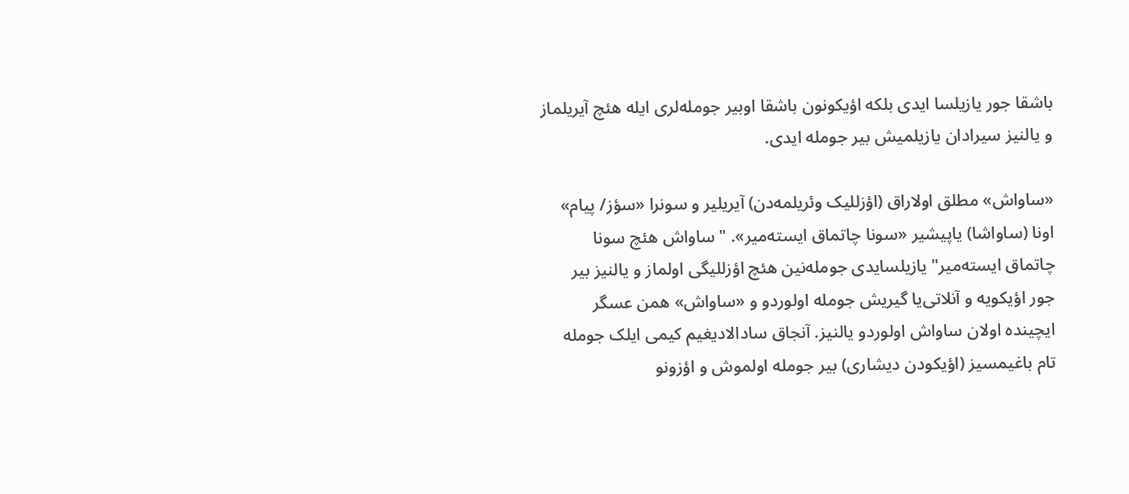باشقا جور یازیلسا ایدی بلکه اؤیکونون باشقا اوبیر جومله‌لری ایله هئچ آیریلماز و یالنیز سیرادان یازیلمیش بیر جومله ایدی.

«ساواش» مطلق اولاراق (اؤزللیک وئریلمه‌دن) آیریلیر و سونرا «سؤز/ پیام» اونا (ساواشا) یاپیشیر «سونا چاتماق ایسته‌میر». "ساواش هئچ سونا چاتماق ایسته‌میر" یازیلسایدی جومله‌نین هئچ اؤزللیگی اولماز و یالنیز بیر جور اؤیکویه و آنلاتی‌یا گیریش جومله اولوردو و «ساواش» همن عسگر ایچینده اولان ساواش اولوردو یالنیز. آنجاق سادالادیغیم کیمی ایلک جومله تام باغیمسیز (اؤیکودن دیشاری) بیر جومله اولموش و اؤزونو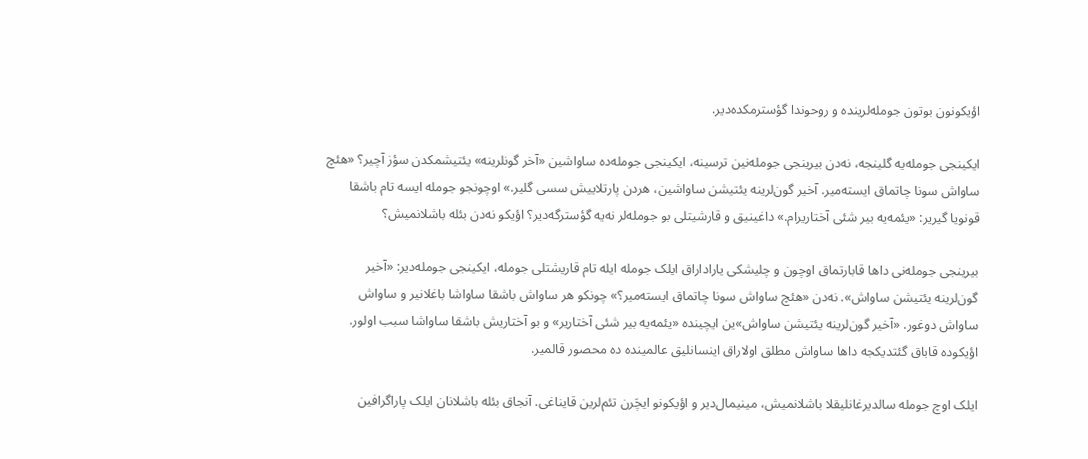اؤیکونون بوتون جومله‌لرینده و روحوندا گؤسترمکده‌دیر.

ایکینجی جومله‌یه گلینجه، نه‌دن بیرینجی جومله‌نین ترسینه، ایکینجی جومله‌ده ساواشین «آخر گونلرینه» یئتیشمکدن سؤز آچیر؟ «هئچ ساواش سونا چاتماق ایسته‌میر. آخیر گون‌لرینه یئتیشن ساواشین، هردن پارتلاییش سسی گلیر.» اوچونجو جومله ایسه تام باشقا قونویا گیریر: «یئمه‌یه بیر شئی آختاریرام.» داغینیق و قارشیتلی بو جومله‌لر نه‌یه گؤسترگه‌دیر؟ اؤیکو نه‌دن بئله باشلانمیش؟

بیرینجی جومله‌نی داها قابارتماق اوچون و چلیشکی یاراداراق ایلک جومله ایله تام قاریشتلی جومله، ایکینجی جومله‌دیر: «آخیر گون‌لرینه یئتیشن ساواش». نه‌دن «هئچ ساواش سونا چاتماق ایسته‌میر؟» چونکو هر ساواش باشقا ساواشا باغلانیر و ساواش ساواش دوغور. «آخیر گون‌لرینه یئتیشن ساواش»ین ایچینده «یئمه‌یه بیر شئی آختاریر» و بو آختاریش باشقا ساواشا سبب اولور. اؤیکوده قاباق گئتدیکجه داها ساواش مطلق اولاراق اینسانلیق عالمینده ده محصور قالمیر.

ایلک اوچ جومله سالدیرغانلیقلا باشلانمیش، مینیمال‌دیر و اؤیکونو ایچَرن تئم‌لرین قایناغی. آنجاق بئله باشلانان ایلک پاراگرافین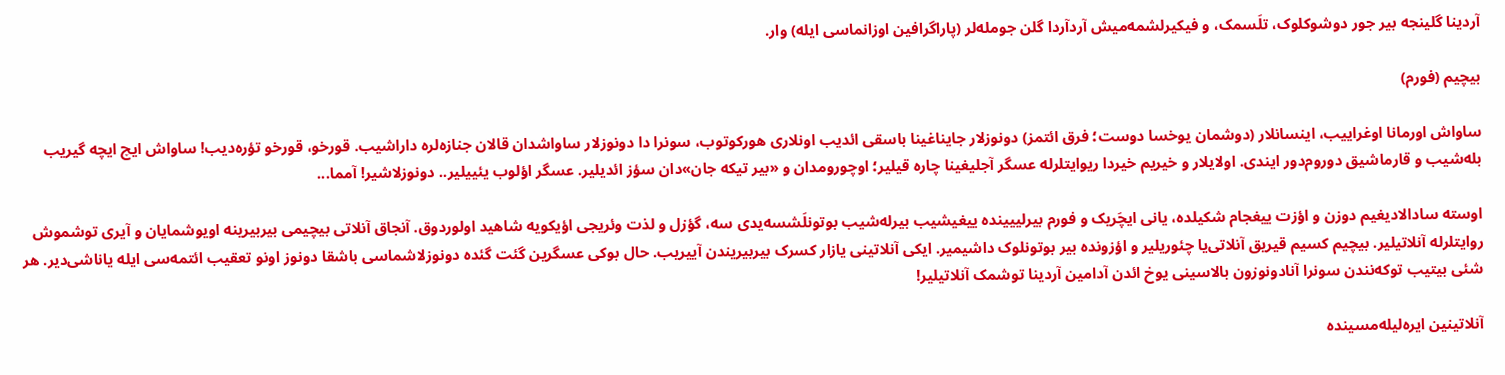آردینا گلینجه بیر جور دوشوکلوک، تلَسمک، و فیکیرلشمه‌میش آردآردا گلن جومله‌لر (پاراگرافین اوزانماسی ایله) وار.

بیچیم (فورم)

ساواش اورمانا اوغراییب، اینسانلار (دوشمان یوخسا دوست؛ فرق ائتمز) دونوزلار جایناغینا باسقی ائدیب اونلاری هورکوتوب، سونرا دا دونوزلار ساواشدان قالان جنازه‌لره داراشیب. قورخو، قورخو تؤره‌دیب! ساواش ایچ ایچه گیریب بله‌شیب و قارماشیق دوروم‌دور ایندی. اولایلار و خیریم خیردا ریوایتلرله عسگر آجلیغینا چاره قیلیر؛ اوچورومدان و «بیر تیکه جان»دان سؤز ائدیلیر. عسگر اؤلوب یئییلیر.. دونوزلاشیر! آمما...

اوسته سادالادیغیم دوزن و اؤزت ییغجام شکیلده، یانی ایچَریک و فورم بیرلییینده ییغیشیب بیرله‌شیب بوتونلَشسه‌یدی سه، گؤزل و لذت وئریجی اؤیکویه شاهید اولوردوق. آنجاق آنلاتی بیچیمی بیربیرینه اویوشمایان و آیری توشموش روایتلرله آنلاتیلیر. بیچیم کسیم قیریق آنلاتی‌یا چئوریلیر و اؤزونده بیر بوتونلوک داشیمیر. ایکی آنلاتینی یازار کسرک بیربیریندن آییریب. حال بوکی عسگرین گئت گئده دونوزلاشماسی باشقا دونوز اونو تعقیب ائتمه‌سی ایله یاناشی‌دیر. هر شئی بیتیب توکه‌نندن سونرا آنادونوزون بالاسینی یوخ ائدن آدامین آردینا توشمک آنلاتیلیر!

آنلاتینین ایره‌لیله‌مسینده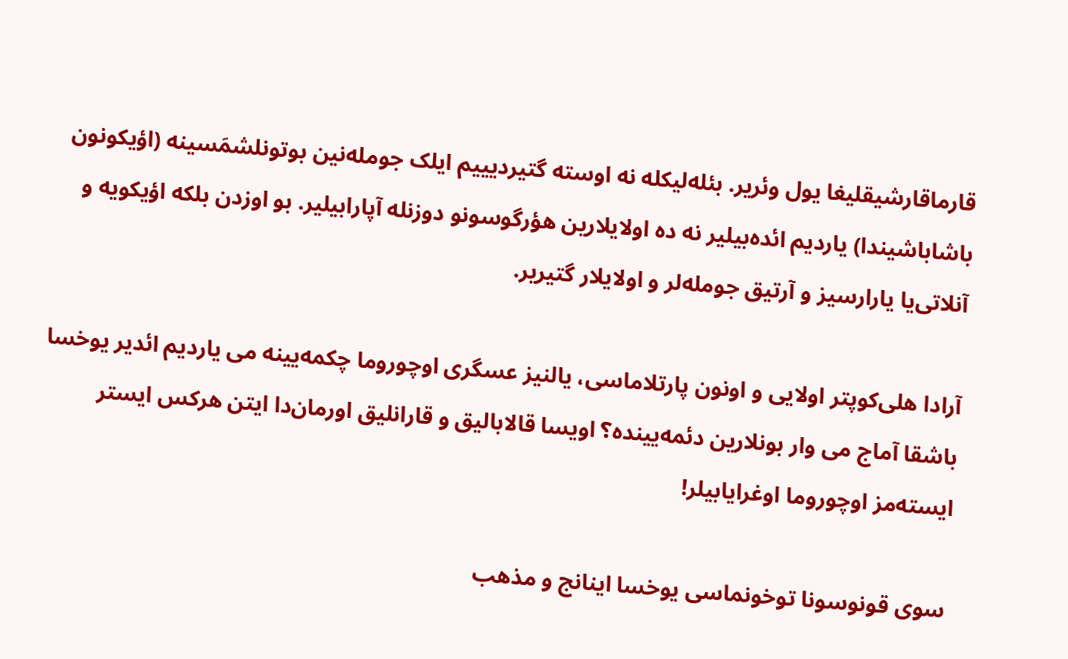قارماقارشیقلیغا یول وئریر. بئله‌لیکله نه اوسته گتیردیییم ایلک جومله‌نین بوتونلشمَسینه (اؤیکونون باشاباشیندا) یاردیم ائده‌بیلیر نه ده اولایلارین هؤرگوسونو دوزنله آپارابیلیر. بو اوزدن بلکه اؤیکویه و آنلاتی‌یا یارارسیز و آرتیق جومله‌لر و اولایلار گتیریر.

آرادا هلی‌کوپتر اولایی و اونون پارتلاماسی، یالنیز عسگری اوچوروما چکمه‌یینه می یاردیم ائدیر یوخسا باشقا آماج می وار بونلارین دئمه‌یینده؟ اویسا قالابالیق و قارانلیق اورمان‌دا ایتن هرکس ایستر ایسته‌مز اوچوروما اوغرایابیلر!

سوی قونوسونا توخونماسی یوخسا اینانج و مذهب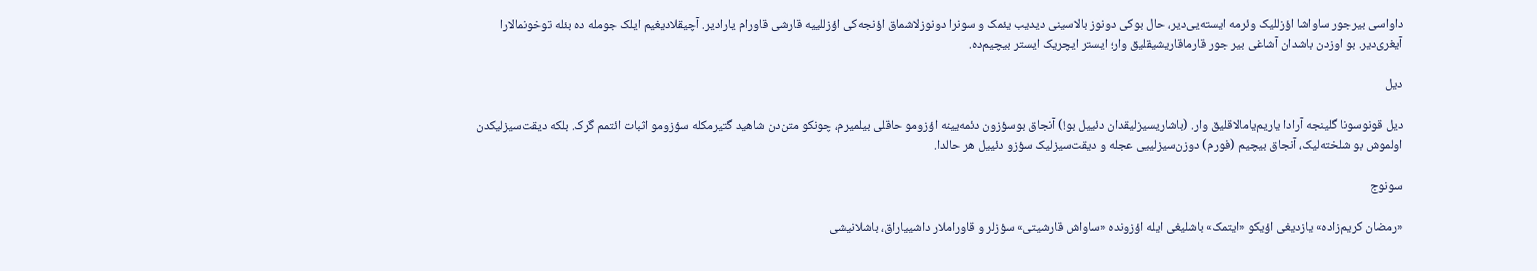داواسی بیرجور ساواشا اؤزللیک وئرمه ایسته‌یی‌دیر، حال بوکی دونوز بالاسینی دیدیب یئمک و سونرا دونوزلاشماق اؤنجه‌کی اؤزللییه قارشی قاورام یارادیر. آچیقلادیغیم ایلک جومله ده بئله توخونمالارا آیغری‌دیر. بو اوزدن باشدان آشاغی بیر جور قارماقاریشیقلیق وار؛ ایستر ایچریک ایستر بیچیم‌ده.

دیل

دیل قونوسونا گلینجه آرادا یاریم‌یامالاقلیق وار. (باشاریسیزلیقدان دئییل بو!) آنجاق بوسؤزون دئمه‌یینه اؤزومو حاقلی بیلمیرم، چونکو متن‌دن شاهید گتیرمکله سؤزومو اثبات ائتمم گرک. بلکه دیقت‌سیزلیکدن اولموش بو شلخته‌لیک، آنجاق بیچیم (فورم) دوزن‌سیزلییی عجله و دیقت‌سیزلیک سؤزو دئییل هر حالدا.

سونوج

«رمضان کریم‌زاده» یازدیغی اؤیکو «ایتمک» باشلیغی ایله اؤزونده «ساواش قارشیتی» سؤزلر و قاوراملار داشییاراق، باشلانیشی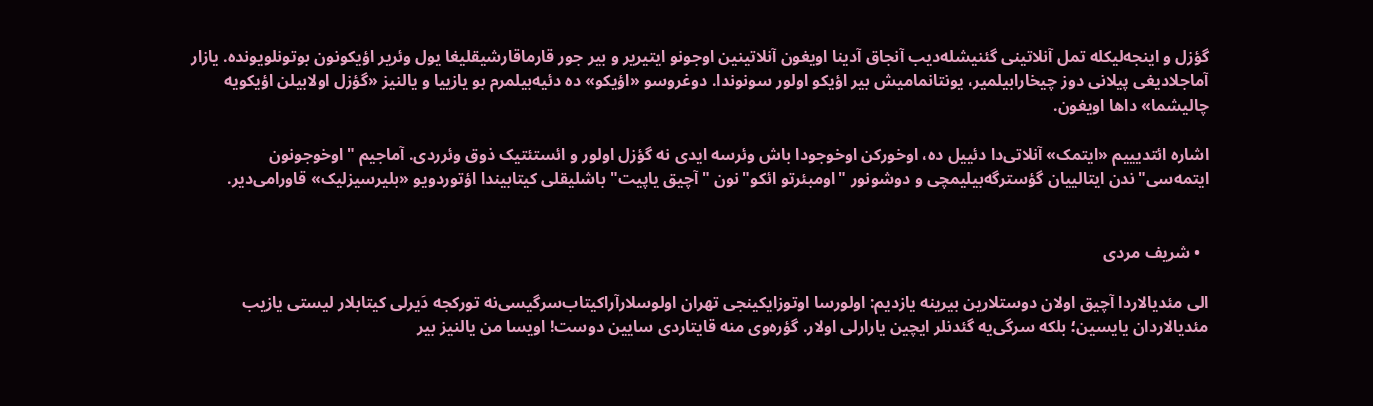گؤزل و اینجه‌لیکله تمل آنلاتینی گئنیشله‌دیب آنجاق آدینا اویغون آنلاتینین اوجونو ایتیریر و بیر جور قارماقارشیقلیغا یول وئریر اؤیکونون بوتونلویونده. یازار آماجلادیغی پیلانی دوز چیخارابیلمیر، یونتانمامیش بیر اؤیکو اولور سونوندا. دوغروسو «اؤیکو» ده دئیه‌بیلمرم بو یازییا و یالنیز «گؤزل اولابیلن اؤیکویه چالیشما» داها اویغون.

اشاره ائتدیییم «ایتمک» آنلاتی‌دا دئییل ده، اوخورکن اوخوجودا باش وئرسه ایدی نه گؤزل اولور و ائستئتیک ذوق وئرردی. آماجیم "اوخوجونون ایتمه‌سی"ندن ایتالییان گؤسترگه‌بیلیمچی و دوشونور "اومبئرتو ائکو"نون "آچیق یاپیت" باشلیقلی کیتابیندا اؤتوردویو «بلیرسیزلیک» قاورامی‌دیر.


  • شریف مردی

الی مئدیالاردا آچیق اولان دوستلارین بیرینه یازدیم: اولورسا اوتوزایکینجی تهران اولوسلارآراکیتاب‌سرگیسی‌نه تورکجه دَیرلی کیتابلار لیستی یازیب مئدیالاردان یایسین؛ بلکه سرگی‌یه گئدنلر ایچین یارارلی اولار. گؤره‌وی منه قایتاردی سایین دوست! اویسا من یالنیز بیر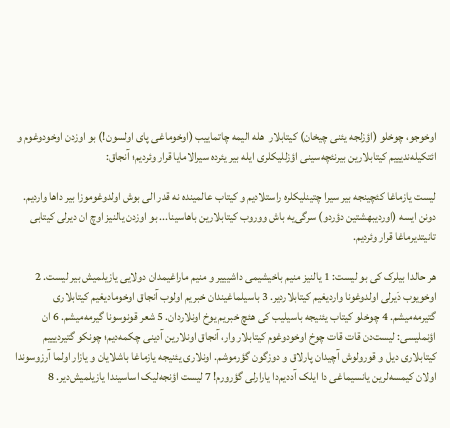اوخوجو، چوخلو (اؤزلجه یئنی چیخان) کیتابلار  هله الیمه چاتماییب (اوخوماغی پای اولسون!) بو اوزدن اوخودوغوم و ائتکیله‌ندیییم کیتابلارین بیرنئچه‌سینی اؤزللیکلری ایله بیر یئرده سیرالامایا قرار وئردیم؛ آنجاق:

لیست یازماغا کئچینجه بیر سیرا چتینلیکلره راستلادیم و کیتاب عالمینده نه قدر الی بوش اولدوغوموزا بیر داها واردیم. دونن ایسه (اوردیبهشتین دؤردو) سرگی‌یه باش ووروب کیتابلارین باهاسینا... بو اوزدن یالنیز اوچ ان دیرلی کیتابی تانیتدیرماغا قرار وئردیم.

هر حالدا بیلرک کی بو لیست: 1 یالنیز منیم باخیشیمی داشیییر و منیم ماراغیمدان دولایی یازیلمیش بیر لیست. 2 اوخویوب دَیرلی اولدوغونا واردیغیم کیتابلاردیر. 3 باسیلماغیندان خبریم اولوب آنجاق اوخومادیغیم کیتابلاری گتیرمه‌میشم. 4 چوخلو کیتاب یئنیجه باسیلیب کی هئچ خبریم یوخ اونلاردان. 5 شعر قونوسونا گیرمه‌میشم. 6 ان اؤنملیسی: لیست‌دن قات قات چوخ اوخودوغوم کیتابلار وار، آنجاق اونلارین آدینی چکمه‌دیم؛ چونکو گتیردیییم کیتابلاری دیل و قورولوش آچیدان پارلاق و دوزگون گؤرموشم. اونلاری یئنیجه یازماغا باشلایان و یازار اولما آرزوسوندا اولان کیمسه‌لرین یانسیماغی دا ایلک آددیم‌دا یارارلی گؤرورم! 7 لیست اؤنجه‌لیک اساسیندا یازیلمیش‌دیر. 8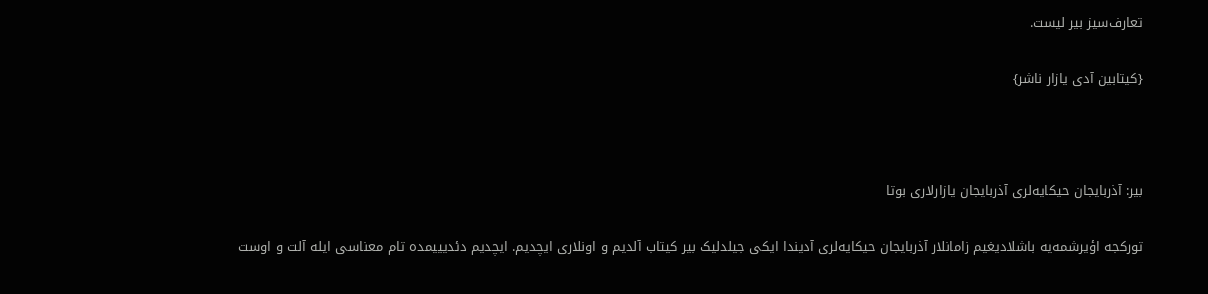تعارف‌سیز بیر لیست.

{کیتابین آدی یازار ناشر}



بیر: آذربایجان حیکایه‌لری آذربایجان یازارلاری بوتا

تورکجه اؤیرشمه‌یه باشلادیغیم زامانلار آذربایجان حیکایه‌لری آدیندا ایکی جیلدلیک بیر کیتاب آلدیم و اونلاری ایچدیم. ایچدیم دئدیییمده تام معناسی ایله آلت و اوست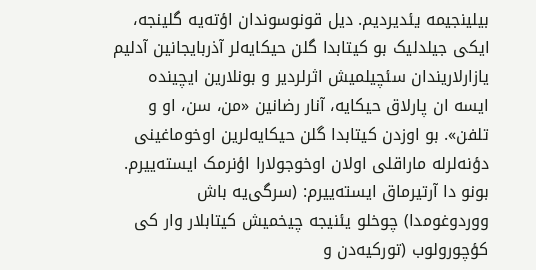بیلینجیمه یئدیردیم. دیل قونوسوندان اؤته‌یه گلینجه، ایکی جیلدلیک بو کیتابدا گلن حیکایه‌لر آذربایجانین آدلیم یازارلاریندان سئچیلمیش اثرلردیر و بونلارین ایچینده ایسه ان پارلاق حیکایه، آنار رضانین «من، سن، او و تلفن». بو اوزدن کیتابدا گلن حیکایه‌لرین اوخوماغینی دؤنه‌لرله ماراقلی اولان اوخوجولارا اؤنرمک ایسته‌ییرم. بونو دا آرتیرماق ایسته‌ییرم: (سرگی‌یه باش ووردوغومدا) چوخلو یئنیجه چیخمیش کیتابلار وار کی کؤچورولوب (تورکیه‌دن و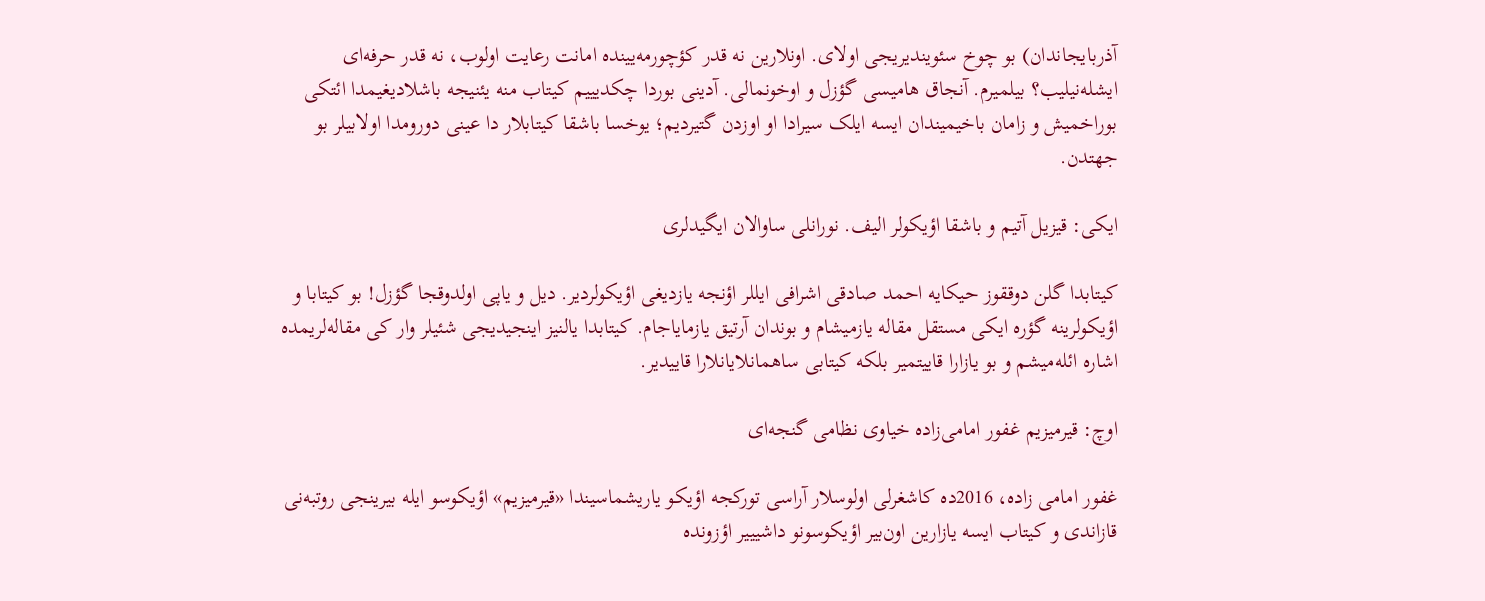آذربایجاندان) بو چوخ سئویندیریجی اولای. اونلارین نه قدر کؤچورمه‌یینده امانت رعایت اولوب، نه قدر حرفه‌ای ایشله‌نیلیب؟ بیلمیرم. آنجاق هامیسی گؤزل و اوخونمالی. آدینی بوردا چکدیییم کیتاب منه یئنیجه باشلادیغیمدا ائتکی بوراخمیش و زامان باخیمیندان ایسه ایلک سیرادا او اوزدن گتیردیم؛ یوخسا باشقا کیتابلار دا عینی دورومدا اولابیلر بو جهتدن.

ایکی: قیزیل آتیم و باشقا اؤیکولر الیف. نورانلی ساوالان ایگیدلری

کیتابدا گلن دوققوز حیکایه احمد صادقی اشرافی ایللر اؤنجه یازدیغی اؤیکولردیر. دیل و یاپی اولدوقجا گؤزل! بو کیتابا و اؤیکولرینه گؤره ایکی مستقل مقاله یازمیشام و بوندان آرتیق یازمایاجام. کیتابدا یالنیز اینجیدیجی شئیلر وار کی مقاله‌لریمده اشاره ائله‌میشم و بو یازارا قاییتمیر بلکه کیتابی ساهمانلایانلارا قاییدیر.

اوچ: قیرمیزیم غفور امامی‌زاده خیاوی نظامی گنجه‌ای

غفور امامی زاده، 2016ده کاشغرلی اولوسلار آراسی تورکجه اؤیکو یاریشماسیندا «قیرمیزیم» اؤیکوسو ایله بیرینجی روتبه‌نی قازاندی و کیتاب ایسه یازارین اون‌بیر اؤیکوسونو داشیییر اؤزونده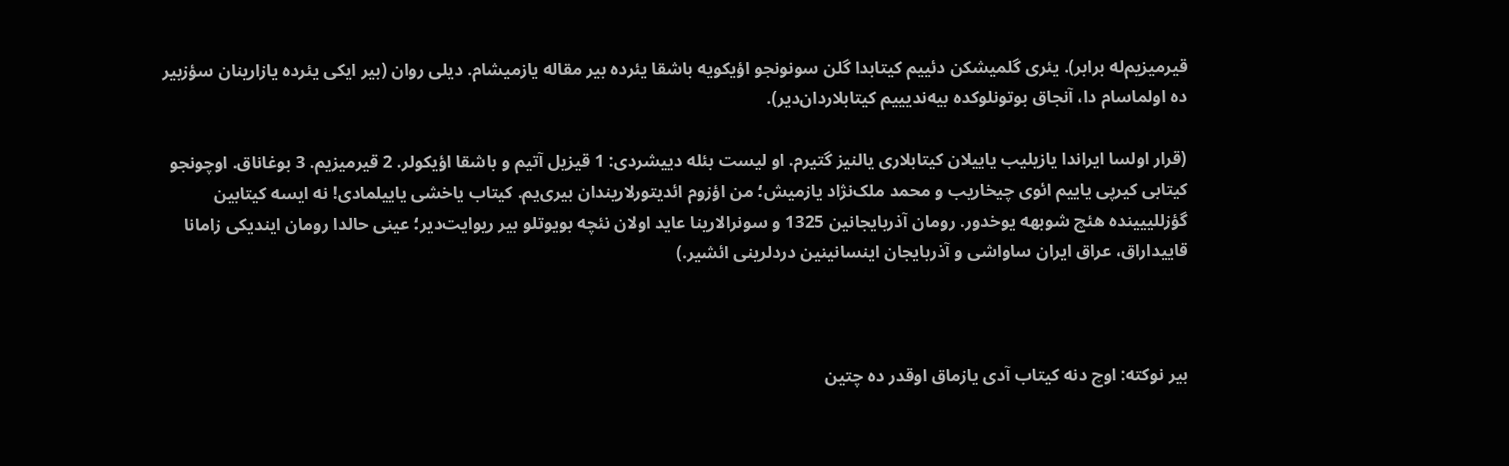قیرمیزیم‌له برابر). یئری گلمیشکن دئییم کیتابدا گلن سونونجو اؤیکویه باشقا یئرده بیر مقاله یازمیشام. دیلی روان (بیر ایکی یئرده یازارینان سؤزبیر ده اولماسام دا، آنجاق بوتونلوکده بیه‌ندیییم کیتابلاردان‌دیر).

(قرار اولسا ایراندا یازیلیب یاییلان کیتابلاری یالنیز گتیرم. او لیست بئله دییشردی: 1 قیزیل آتیم و باشقا اؤیکولر. 2 قیرمیزیم. 3 بوغاناق. اوچونجو کیتابی کیرپی یاییم ائوی چیخاریب و محمد ملک‌نژاد یازمیش؛ من اؤزوم ائدیتورلاریندان بیری‌یم. کیتاب یاخشی یاییلمادی! نه ایسه کیتابین گؤزللییینده هئچ شوبهه یوخدور. رومان آذربایجانین 1325 و سونرالارینا عاید اولان نئچه بویوتلو بیر ریوایت‌دیر؛ عینی حالدا رومان ایندیکی زامانا قاییداراق، عراق ایران ساواشی و آذربایجان اینسانینین دردلرینی ائشیر.)



بیر نوکته: اوچ دنه کیتاب آدی یازماق اوقدر ده چتین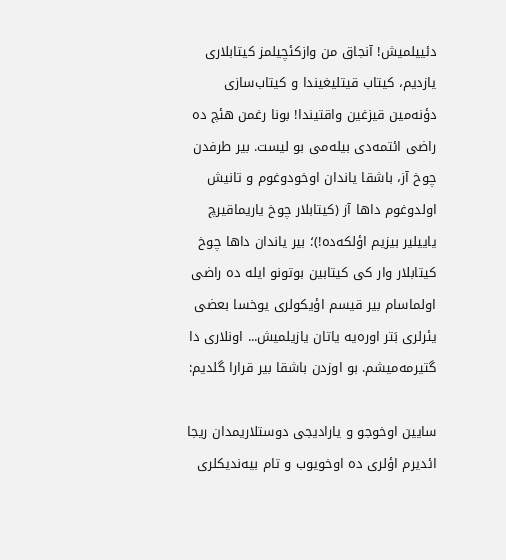دئییلمیش! آنجاق من وازکئچیلمز کیتابلاری یازدیم، کیتاب قیتلیغیندا و کیتاب‌سازی دؤنه‌مین قیزغین واقتیندا! بونا رغمن هئچ ده راضی ائتمه‌دی بیله‌می بو لیست. بیر طرفدن چوخ آز، باشقا یاندان اوخودوغوم و تانیش اولدوغوم داها آز (کیتابلار چوخ یاریماقیرچ یاییلیر بیزیم اؤلکه‌ده!)؛ بیر یاندان داها چوخ کیتابلار وار کی کیتابین بوتونو ایله ده راضی اولماسام بیر قیسم اؤیکولری یوخسا بعضی یئرلری بَتر اوره‌یه یاتان یازیلمیش... اونلاری دا گتیرمه‌میشم. بو اوزدن باشقا بیر قرارا گلدیم:

سایین اوخوجو و یارادیجی دوستلاریمدان ریجا ائدیرم اؤلری ده اوخویوب و تام بیه‌ندیکلری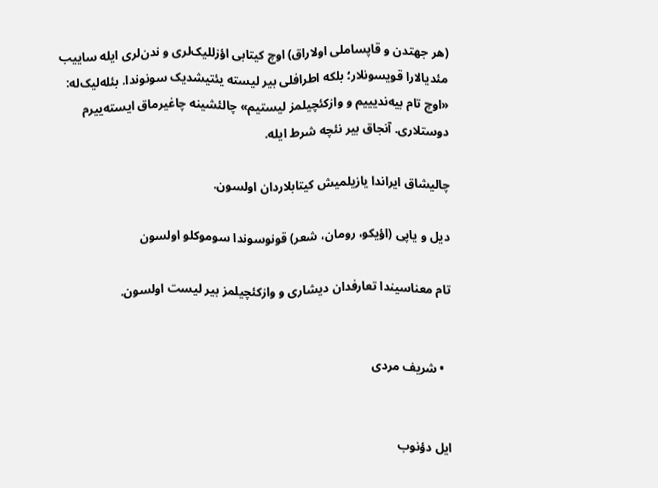(هر جهتدن و قاپساملی اولاراق) اوچ کیتابی اؤزللیک‌لری و ندن‌لری ایله ساییب مئدیالارا قویسونلار؛ بلکه اطرافلی بیر لیسته یئتیشدیک سونوندا. بئله‌لیک‌له: «اوچ تام بیه‌ندیییم و وازکئچیلمز لیستیم» چالئشینه چاغیرماق ایسته‌ییرم دوستلاری. آنجاق بیر نئچه شرط ایله.

چالیشاق ایراندا یازیلمیش کیتابلاردان اولسون.

دیل و یاپی (اؤیکو، رومان، شعر) قونوسوندا سوموکلو اولسون

تام معناسیندا تعارفدان دیشاری و وازکئچیلمز بیر لیست اولسون.


  • شریف مردی


ایل دؤنوب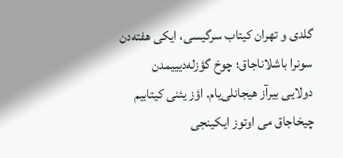گلدی و تهران کیتاب سرگیسی، ایکی هفته‌دن سونرا باشلاناجاق؛ چوخ گؤزله‌دیییمدن دولایی بیرآز هیجانلی‌یام. اؤز یئنی کیتابیم چیخاجاق می اوتوز ایکینجی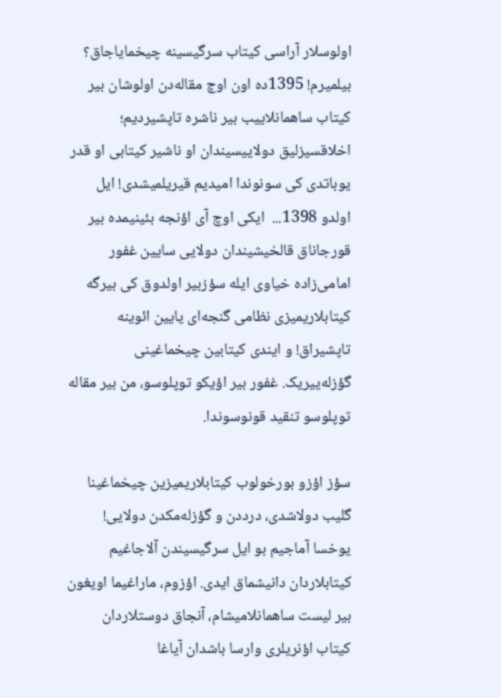اولوسلار آراسی کیتاب سرگیسینه چیخمایاجاق؟ بیلمیرم! 1395ده اون اوچ مقاله‌دن اولوشان بیر کیتاب ساهمانلاییب بیر ناشره تاپشیردیم؛ اخلاقسیزلیق دولاییسیندان او ناشیر کیتابی او قدر یوباتدی کی سونوندا امیدیم قیریلمیشدی! ایل اولدو 1398...  ایکی اوچ آی اؤنجه بئینیمده بیر قورجاناق قالخیشیندان دولایی سایین غفور امامی‌زاده خیاوی ایله سؤزبیر اولدوق کی بیرگه کیتابلاریمیزی نظامی گنجه‌ای یایین ائوینه تاپشیراق! و ایندی کیتابین چیخماغینی گؤزله‌ییریک. غفور بیر اؤیکو توپلوسو، من بیر مقاله توپلوسو تنقید قونوسوندا.

سؤز اؤزو بورخولوب کیتابلاریمیزین چیخماغینا گلیب دولاشدی، درددن و گؤزله‌مکدن دولایی! یوخسا آماجیم بو ایل سرگیسیندن آلاجاغیم کیتابلاردان دانیشماق ایدی. اؤزوم، ماراغیما اویغون بیر لیست ساهمانلامیشام، آنجاق دوستلاردان کیتاب اؤنریلری وارسا باشدان آیاغا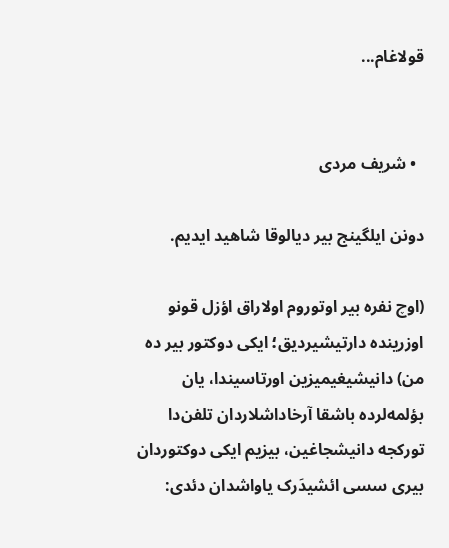قولاغام...


  • شریف مردی

دونن ایلگینج بیر دیالوقا شاهید ایدیم.

(اوچ نفره بیر اوتوروم اولاراق اؤزل قونو اوزرینده دارتیشیردیق؛ ایکی دوکتور بیر ده من) دانیشیغیمیزین اورتاسیندا، یان بؤلمه‌لرده باشقا آرخاداشلاردان تلفن‌دا تورکجه دانیشجاغین، بیزیم ایکی دوکتوردان بیری سسی ائشیدَرک یاواشدان دئدی: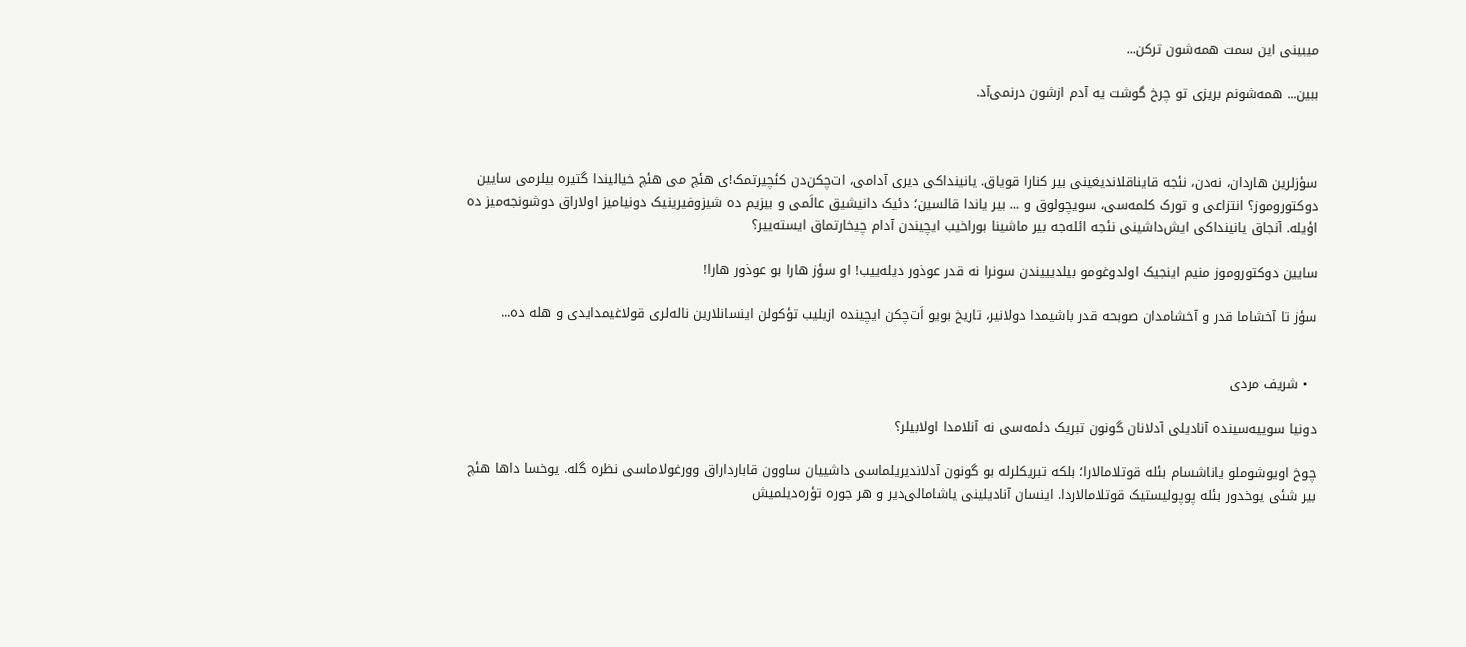میبینی این سمت همه‌شون ترکن...

ببین... همه‌شونم بریزی تو چرخ گوشت یه آدم ازشون درنمی‌آد.



سؤزلرین هاردان، نه‌دن، نئجه قایناقلاندیغینی بیر کنارا قویاق. یانینداکی دیری آدامی، ات‌چکن‌دن کئچیرتمک!ی هئچ می هئچ خیالیندا گتیره بیلرمی سایین دوکتوروموز؟ انتزاعی و تورک کلمه‌سی، سویچولوق و ... بیر یاندا قالسین؛ دئیک دانیشیق عالَمی و بیزیم ده شیزوفیرینیک دونیامیز اولاراق دوشونجه‌میز ده اؤیله. آنجاق یانینداکی ایش‌داشینی نئجه ائله‌جه بیر ماشینا بوراخیب ایچیندن آدام چیخارتماق ایسته‌ییر؟

سایین دوکتوروموز منیم اینجیک اولدوغومو بیلدیییندن سونرا نه قدر عوذور دیله‌ییب! او سؤز هارا بو عوذور هارا!

سؤز تا آخشاما قدر و آخشامدان صوبحه قدر باشیمدا دولانیر، تاریخ بویو اَت‌چکن ایچینده ازیلیب تؤکولن اینسانلارین ناله‌لری قولاغیمدایدی و هله ده...


  • شریف مردی

دونیا سوییه‌سینده آنادیلی آدلانان گونون تبریک دئمه‌سی نه آنلامدا اولابیلر؟

چوخ اویوشوملو یاناشسام بئله قوتلامالارا؛ بلکه تبریکلرله بو گونون آدلاندیریلماسی داشییان ساوون قابارداراق وورغولاماسی نظره گله. یوخسا داها هئچ بیر شئی یوخدور بئله پوپولیستیک قوتلامالاردا. اینسان آنادیلینی یاشامالی‌دیر و هر جوره تؤره‌دیلمیش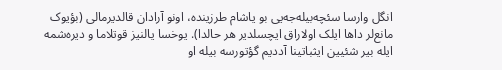انگل وارسا سئچه‌بیله‌جه‌یی بو یاشام طرزینده، اونو آرادان قالدیرمالی (بؤیوک مانع‌لر داها ایلک اولاراق ایچسلدیر هر حالدا). یوخسا یالنیز قوتلاما و دیره‌شمه ایله بیر شئیین ایثباتینا آددیم گؤتورسه بیله او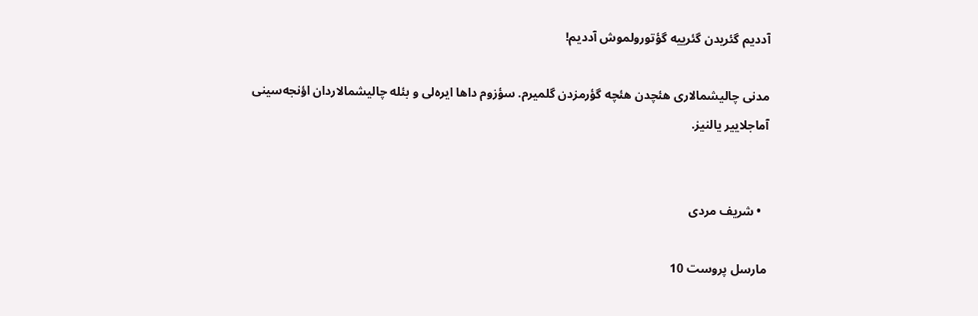آددیم گئریدن گئرییه گؤتورولموش آددیم!

مدنی چالیشمالاری هئچدن هئچه گؤرمزدن گلمیرم. سؤزوم داها ایره‌لی و بئله چالیشمالاردان اؤنجه‌سینی آماجلاییر یالنیز.


  • شریف مردی

مارسل پروست 10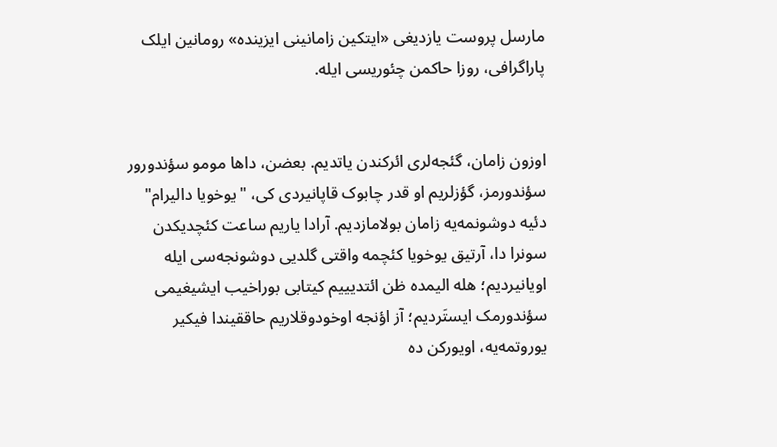مارسل پروست یازدیغی «ایتکین زامانینی ایزینده» رومانین ایلک پاراگرافی، روزا حاکمن چئوریسی ایله.


اوزون زامان، گئجه‌لری ائرکندن یاتدیم. بعضن، داها مومو سؤندورور سؤندورمز، گؤزلریم او قدر چابوک قاپانیردی کی، "یوخویا دالیرام" دئیه دوشونمه‌یه زامان بولامازدیم. آرادا یاریم ساعت کئچدیکدن سونرا دا، آرتیق یوخویا کئچمه واقتی گلدیی دوشونجه‌سی ایله اویانیردیم؛ هله الیمده ظن ائتدیییم کیتابی بوراخیب ایشیغیمی سؤندورمک ایستَردیم؛ آز اؤنجه اوخودوقلاریم حاققیندا فیکیر یوروتمه‌یه، اویورکن ده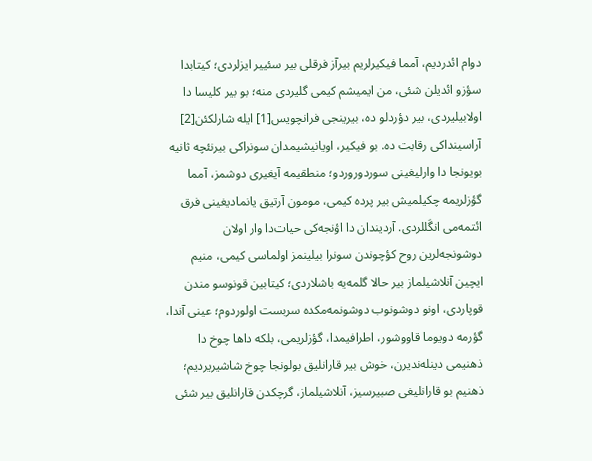دوام ائدردیم، آمما فیکیرلریم بیرآز فرقلی بیر سئییر ایزلردی؛ کیتابدا سؤزو ائدیلن شئی، من ایمیشم کیمی گلیردی منه؛ بو بیر کلیسا دا اولابیلیردی، بیر دؤردلو ده، بیرینجی فرانچویس[1] ایله شارلکئن[2] آراسینداکی رقابت ده. بو فیکیر، اویانیشیمدان سونراکی بیرنئچه ثانیه بویونجا دا وارلیغینی سوردوروردو؛ منطقیمه آیغیری دوشمز، آمما گؤزلریمه چکیلمیش بیر پرده کیمی، مومون آرتیق یانمادیغینی فرق ائتمه‌می انگَللردی. آردیندان دا اؤنجه‌کی حیات‌دا وار اولان دوشونجه‌لرین روح کؤچوندن سونرا بیلینمز اولماسی کیمی، منیم ایچین آنلاشیلماز بیر حالا گلمه‌یه باشلاردی؛ کیتابین قونوسو مندن قوپاردی، اونو دوشونوب دوشونمه‌مکده سربست اولوردوم؛ عینی آندا، گؤرمه دویوما قاووشور، اطرافیمدا، گؤزلریمی، بلکه داها چوخ دا ذهنیمی دینله‌ندیرن، خوش بیر قارانلیق بولونجا چوخ شاشیریردیم؛ ذهنیم بو قارانلیغی صبیرسیز، آنلاشیلماز، گرچکدن قارانلیق بیر شئی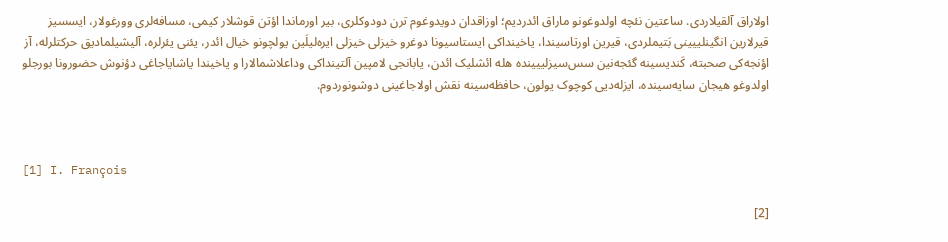اولاراق آلقیلاردی. ساعتین نئچه اولدوغونو ماراق ائدردیم؛ اوزاقدان دویدوغوم ترن دودوکلری، بیر اورماندا اؤتن قوشلار کیمی، مسافه‌لری وورغولار، ایسسیز قیرلارین انگینلییینی بَتیملردی، قیرین اورتاسیندا، یاخینداکی ایستاسیونا دوغرو خیزلی خیزلی ایره‌لیلَین یولچونو خیال ائدر، یئنی یئرلره، آلیشیلمادیق حرکتلرله، آز اؤنجه‌کی صحبته، کَندیسینه گئجه‌نین سس‌سیزلییینده هله ائشلیک ائدن، یابانجی لامپین آلتینداکی وداعلاشمالارا و یاخیندا یاشایاجاغی دؤنوش حضورونا بورجلو اولدوغو هیجان سایه‌سینده، ایزله‌دیی کوچوک یولون، حافظه‌سینه نقش اولاجاغینی دوشونوردوم.



[1] I. François

[2]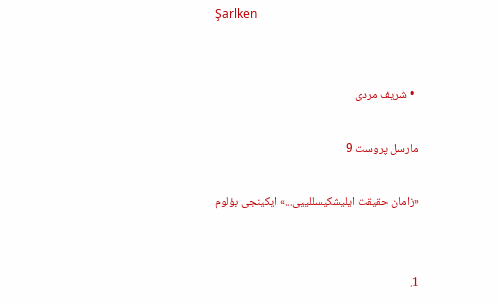Şarlken


  • شریف مردی

مارسل پروست 9

«زامان حقیقت ایلیشکیسللییی...» ایکینجی بؤلوم


1.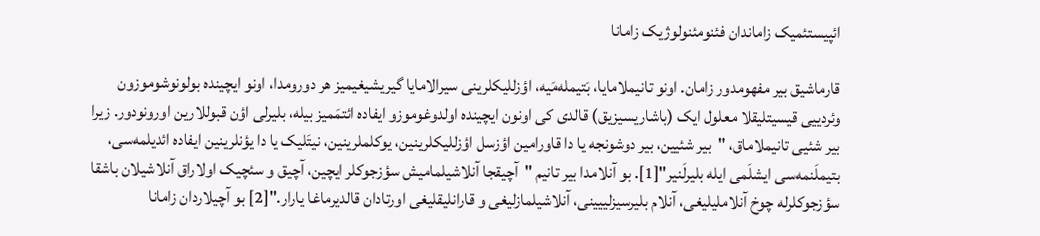ائپیستئمیک زاماندان فئنومئنولوژیک زامانا

قارماشیق بیر مفهومدور زامان. اونو تانیملامایا، بَتیمله‌مَیه، اؤزللیکلرینی سیرالامایا گیریشیغیمیز هر دورومدا، اونو ایچینده بولونوشوموزون وئردییی قیسیتلیقلا معلول ایک (باشاریسیزیق) قالدی کی اونون ایچینده اولدوغوموزو ایفاده ائتمَمیز بیله، بلیرلی اؤن قبوللارین اورونودور. زیرا بیر شئیی تانیملاماق، "بیر شئیین، بیر دوشونجه یا دا قاورامین اؤزسل اؤزللیکلرینین، یوکلملرینین، نیتَلیک یا دا یؤنلرینین ایفاده ائدیلمه‌سی، بتیملَنمه‌سی ایشلَمی ایله بلیرلَنیر"[1]. بو آنلامدا بیر تانیم "آچیقجا آنلاشیلمامیش سؤزجوکلر ایچین، آچیق و سئچیک اولاراق آنلاشیلان باشقا سؤزجوکلرله چوخ آنلاملیلیغی، آنلام بلیرسیزلییینی، آنلاشیلمازلیغی و قارانلیقلیغی اورتادان قالدیرماغا یارار."[2] بو آچیلاردان زامانا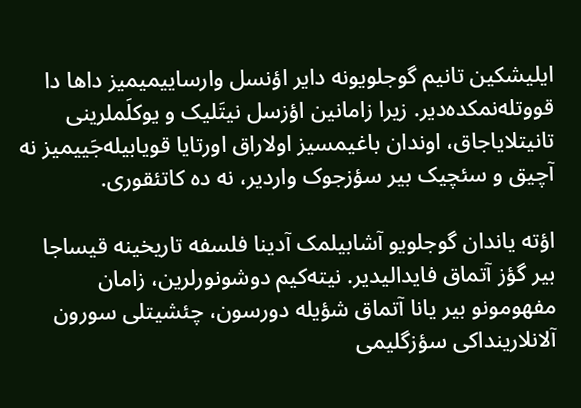ایلیشکین تانیم گوجلویونه دایر اؤنسل وارساییمیمیز داها دا قووتله‌نمکده‌دیر. زیرا زامانین اؤزسل نیتَلیک و یوکلَملرینی تانیتلایاجاق، اوندان باغیمسیز اولاراق اورتایا قویابیله‌جَییمیز نه آچیق و سئچیک بیر سؤزجوک واردیر، نه ده کاتئقوری.

اؤته یاندان گوجلویو آشابیلمک آدینا فلسفه تاریخینه قیساجا بیر گؤز آتماق فایدالیدیر. نیته‌کیم دوشونورلرین، زامان مفهومونو بیر یانا آتماق شؤیله دورسون، چئشیتلی سورون آلانلارینداکی سؤزگلیمی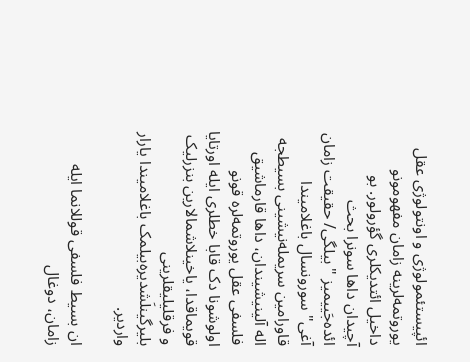ائپیستئمولوژی و اونتولوژی عقل یوروتمه‌لرینه زامان مفهومونو داخیل ائتدیکلری گؤرولور. بو آچیدان داها سونرا بحث ائده‌جَییمیز "بیلگی/ حقیقت زامان آغی" سورونسال باغلامیندا قاورامین سریمله‌نیشینی بسیطجه اله آلینیشیندان، داها قارماشیق فلسفی عقل یوروتمه‌لره قونو اولوشونا دک قابا خطلری ایله اورتایا قویماقدا، یاخینلاشمالارین بنزرلیک و فرقلیلیقلرینی بلیرگینلَشدیره‌بیلمک باغلامیندا یارار واردیر.

ان بسیط فلسفی قوللانما ایله زامان، دوغال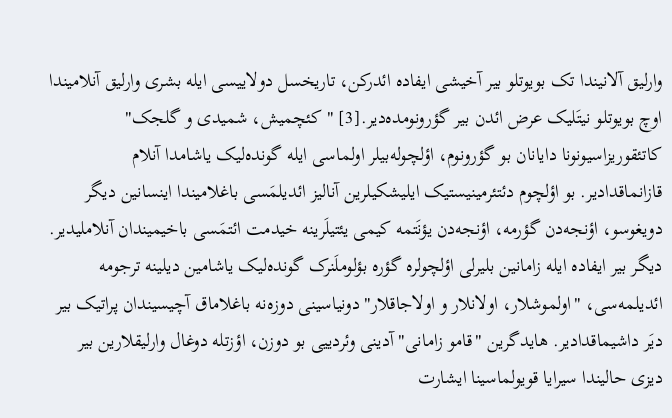وارلیق آلانیندا تک بویوتلو بیر آخیشی ایفاده ائدرکن، تاریخسل دولاییسی ایله بشری وارلیق آنلامیندا اوچ بویوتلو نیتَلیک عرض ائدن بیر گؤرونومده‌دیر.[3] "کئچمیش، شمیدی و گلجک" کاتئقوریزاسیونونا دایانان بو گؤرونوم، اؤلچوله‌بیلر اولماسی ایله گونده‌لیک یاشامدا آنلام قازانماقدادیر. بو اؤلچوم دئتئرمینیستیک ایلیشکیلرین آنالیز ائدیلمَسی باغلامیندا اینسانین دیگر دویغوسو، اؤنجه‌دن گؤرمه، اؤنجه‌دن یؤنَتمه کیمی یئتیلَرینه خیدمت ائتمَسی باخیمیندان آنلاملیدیر. دیگر بیر ایفاده ایله زامانین بلیرلی اؤلچولره گؤره بؤلوملَنرک گونده‌لیک یاشامین دیلینه ترجومه ائدیلمه‌سی، "اولموشلار، اولانلار و اولاجاقلار" دونیاسینی دوزه‌نه باغلاماق آچیسیندان پراتیک بیر دیَر داشیماقدادیر. هایدگرین "قامو زامانی" آدینی وئردییی بو دوزن، اؤزتله دوغال وارلیقلارین بیر دیزی حالیندا سیرایا قویولماسینا ایشارت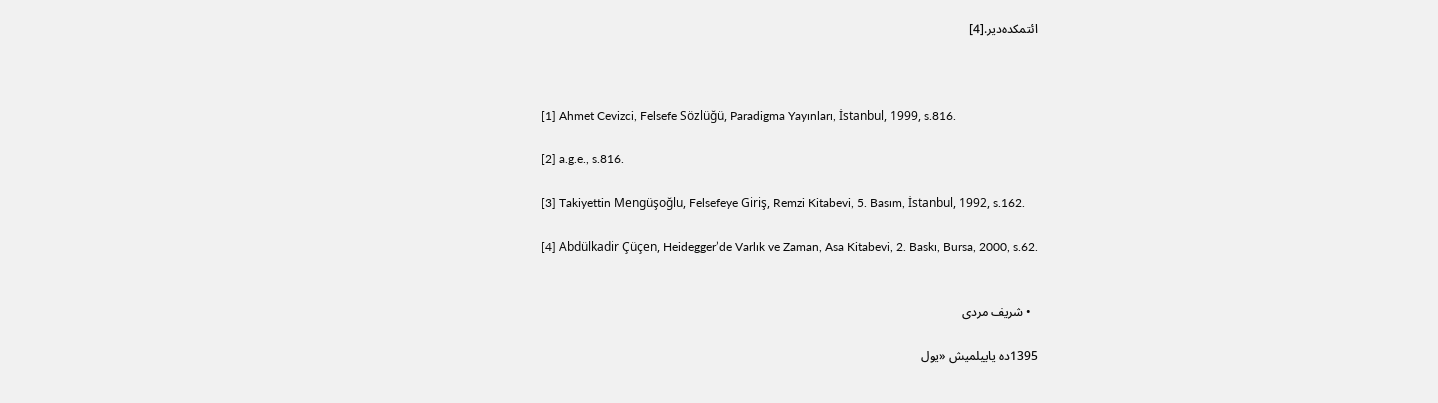ائتمکده‌دیر.[4]



[1] Ahmet Cevizci, Felsefe Sözlüğü, Paradigma Yayınları, İstanbul, 1999, s.816.

[2] a.g.e., s.816.

[3] Takiyettin Mengüşoğlu, Felsefeye Giriş, Remzi Kitabevi, 5. Basım, İstanbul, 1992, s.162.

[4] Abdülkadir Çüçen, Heidegger’de Varlık ve Zaman, Asa Kitabevi, 2. Baskı, Bursa, 2000, s.62.


  • شریف مردی

1395ده یاییلمیش «یول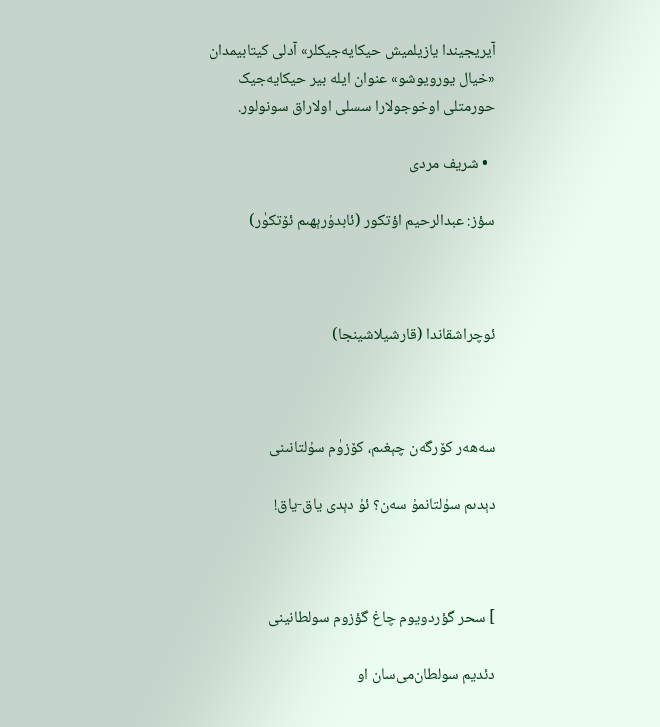آیریجیندا یازیلمیش حیکایه‌جیکلر» آدلی کیتابیمدان «خیال یورویوشو» عنوان ایله بیر حیکایه‌جیک حورمتلی اوخوجولارا سسلی اولاراق سونولور.

  • شریف مردی

سؤز: عبدالرحیم اؤتکور (ئابدۇرېھىم ئۆتکۈر)



ئوچراشقاندا (قارشیلاشینجا)



سەھەر کۆرگەن چېغىم، کۆزۈم سۇلتانىنى

دېدىم سۇلتانمۇ سەن؟ ئۇ دېدى یاق-یاق!



] سحر گؤردویوم چاغ گؤزوم سولطانینی

دئدیم سولطان‌می‌سان او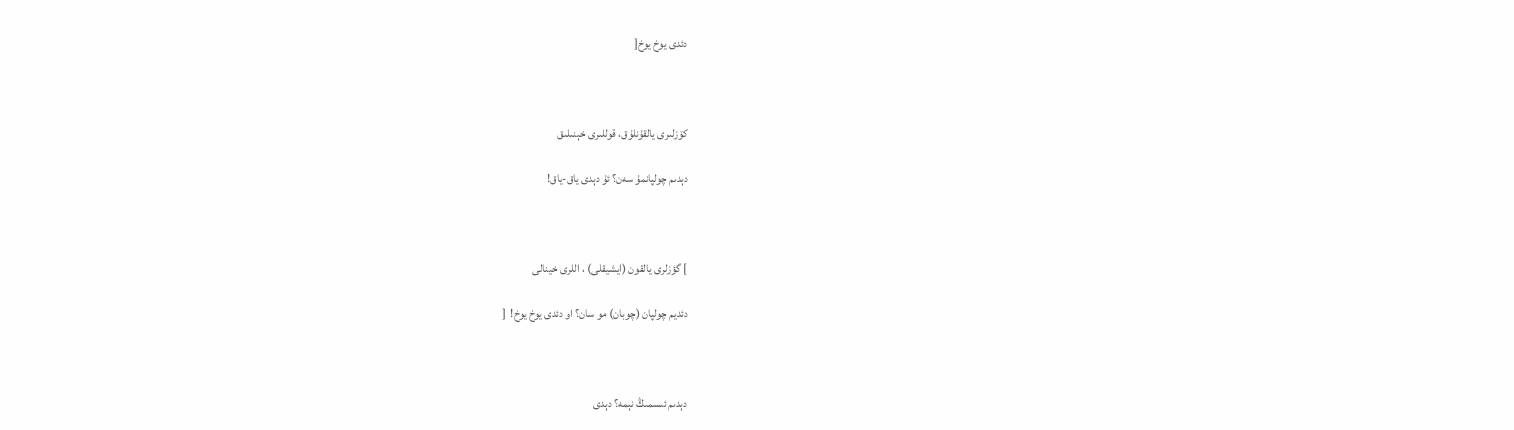دئدی یوخ یوخ[



کۆزلىرى یالقۇنلۇق، قوللىرى خېنىلىق

دېدىم چولپانمۇ سەن؟ ئۇ دېدى یاق-یاق!



] گؤزلری یالقون (ایشیقلی) ، اللری خینالی

دئدیم چولپان (چوبان) مو سان؟ او دئدی یوخ یوخ!  [



دېدىم ئىسمىڭ نېمە؟ دېدى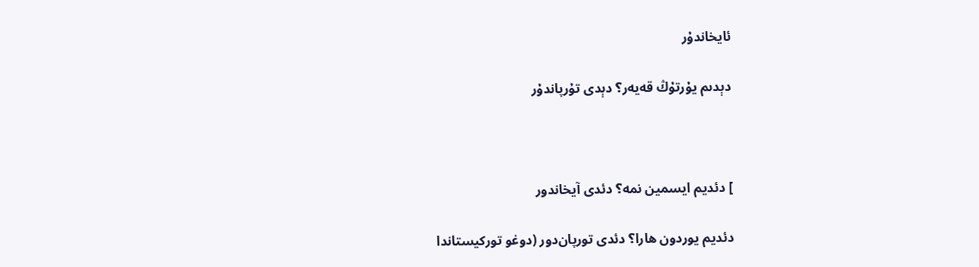ئایخاندۇر

دېدىم یۇرتۇڭ قەیەر؟ دېدى تۇرپاندۇر



] دئدیم ایسمین نمه؟ دئدی آیخاندور

دئدیم یوردون هارا؟ دئدی تورپان‌دور (دوغو تورکیستاندا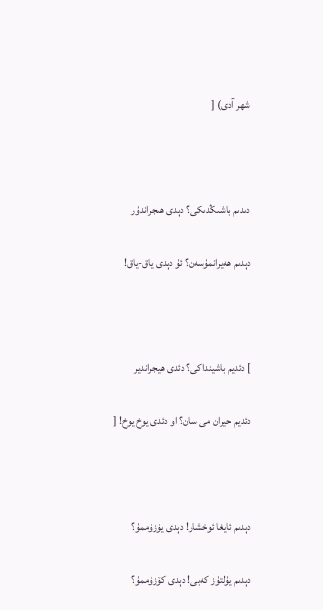شهر آدی) [



دىدىم باشىڭدىکى؟ دېدى ھىجراندۇر

دېدىم ھەیرانمۇسەن؟ ئۇ دېدى یاق-یاق!



] دئدیم باشینداکی؟ دئدی هیجراندیر

دئدیم حیران می سان؟ او دئدی یوخ یوخ! [



دېدىم ئایغا ئوخشار! دېدى یۈزۈممۇ؟

دېدىم یۇلتۇز کەبى! دېدى کۆزۈممۇ؟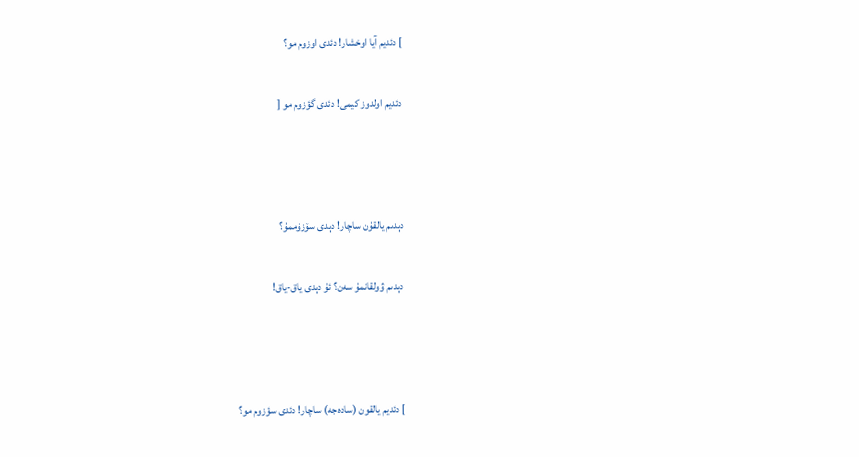] دئدیم آیا اوخشار! دئدی اوزوم مو؟

دئدیم اولدوز کیمی! دئدی گؤزوم مو [



دېدىم یالقۇن ساچار! دېدى سۆزۈممۇ؟

دېدىم ۋولقانمۇ سەن؟ ئۇ دېدى یاق-یاق!



] دئدیم یالقون (ساده‌جه) ساچار! دئدی سؤزوم مو؟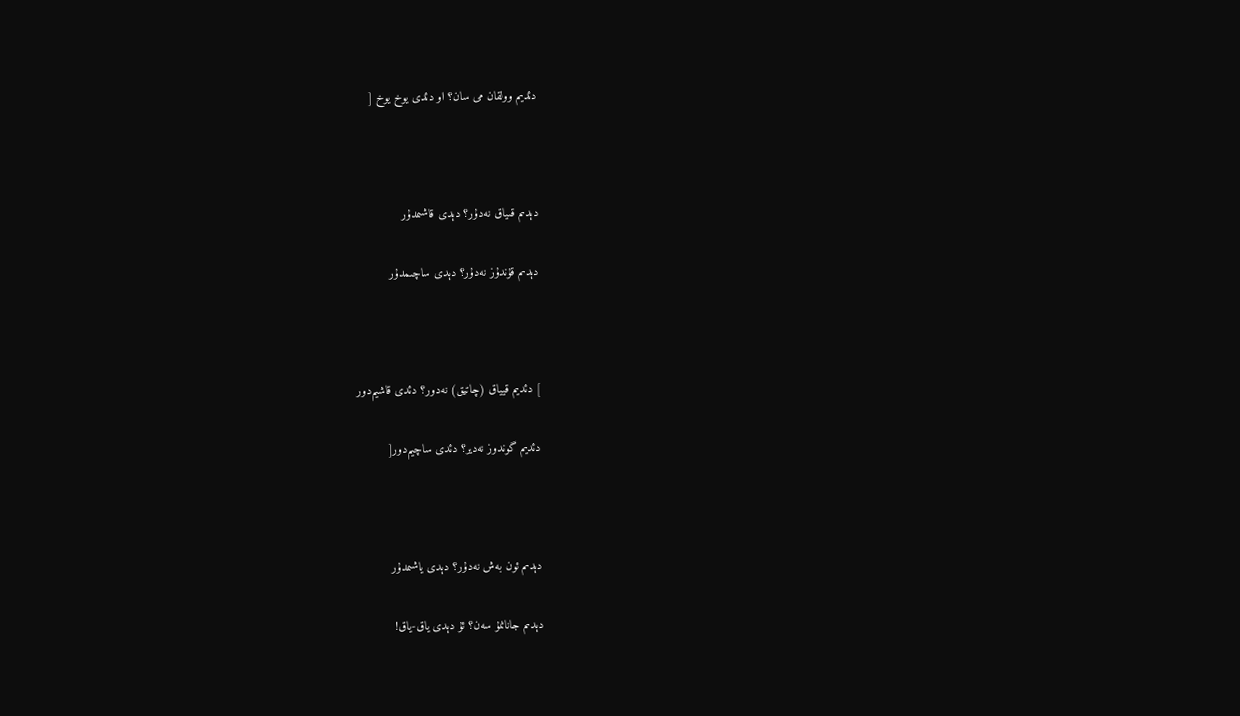دئدیم وولقان می سان؟ او دئدی یوخ یوخ [



دېدىم قىیاق نەدۇر؟ دېدى قاشىمدۇر

دېدىم قۇندۇز نەدۇر؟ دېدى ساچىمدۇر



] دئدیم قییاق (چاتیق) نه‌دور؟ دئدی قاشیم‌دور

دئدیم گوندوز نه‌دیر؟ دئدی ساچیم‌دور[



دېدىم ئون بەش نەدۇر؟ دېدى یاشىمدۇر

دېدىم جانانمۇ سەن؟ ئۇ دېدى یاق-یاق!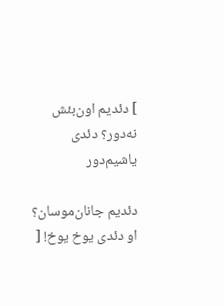] دئدیم اون‌بئش نه‌دور؟ دئدی یاشیم‌دور

دئدیم جانان‌مو‌سان؟ او دئدی یوخ یوخ! [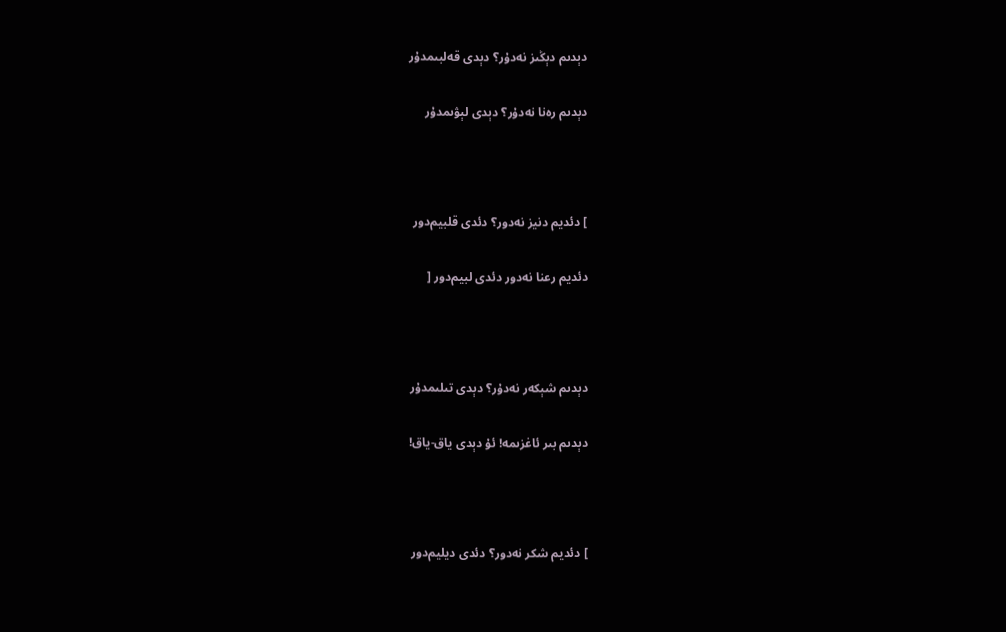دېدىم دېڭىز نەدۇر؟ دېدى قەلبىمدۇر

دېدىم رەنا نەدۇر؟ دېدى لېۋىمدۇر



] دئدیم دنیز نه‌دور؟ دئدی قلبیم‌دور

دئدیم رعنا نه‌دور دئدی لبیم‌دور [



دېدىم شېکەر نەدۇر؟ دېدى تىلىمدۇر

دېدىم بىر ئاغزىمە! ئۇ دېدى یاق-یاق!



] دئدیم شکر نه‌دور؟ دئدی دیلیم‌دور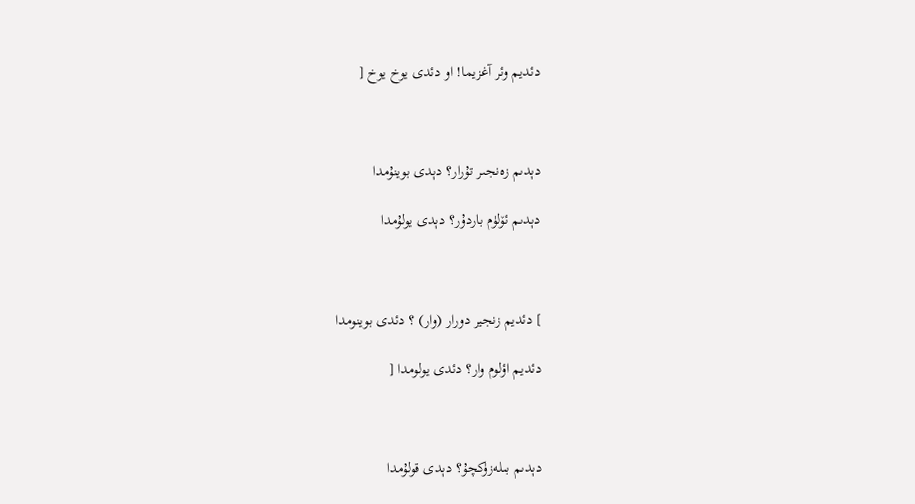دئدیم وئر آغزیما! او دئدی یوخ یوخ [



دېدىم زەنجىر تۇرار؟ دېدى بوینۇمدا

دېدىم ئۆلۈم باردۇر؟ دېدى یولۇمدا



] دئدیم زنجیر دورار (وار) ؟ دئدی بوینومدا

دئدیم اؤلوم وار؟ دئدی یولومدا [



دېدىم بىلەزۈکچۇ؟ دېدى قولۇمدا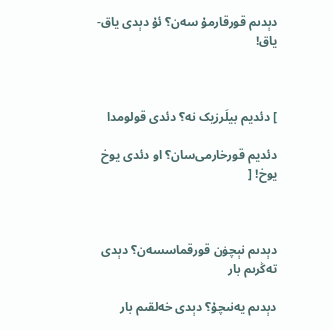دېدىم قورقارمۇ سەن؟ ئۇ دېدى یاق-یاق!



] دئدیم بیلَرزیک نه؟ دئدی قولومدا

دئدیم قورخارمی‌سان؟ او دئدی یوخ یوخ! [



دېدىم نېچۈن قورقماسسەن؟ دېدى تەڭرىم بار

دېدىم یەنىچۇ؟ دېدى خەلقىم بار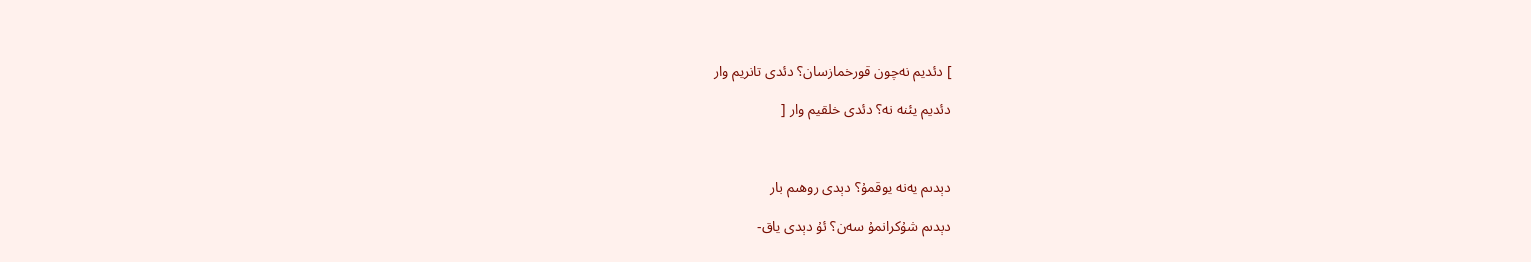] دئدیم نه‌چون قورخمازسان؟ دئدی تانریم وار

دئدیم یئنه نه؟ دئدی خلقیم وار [



دېدىم یەنە یوقمۇ؟ دېدى روھىم بار

دېدىم شۇکرانمۇ سەن؟ ئۇ دېدى یاق-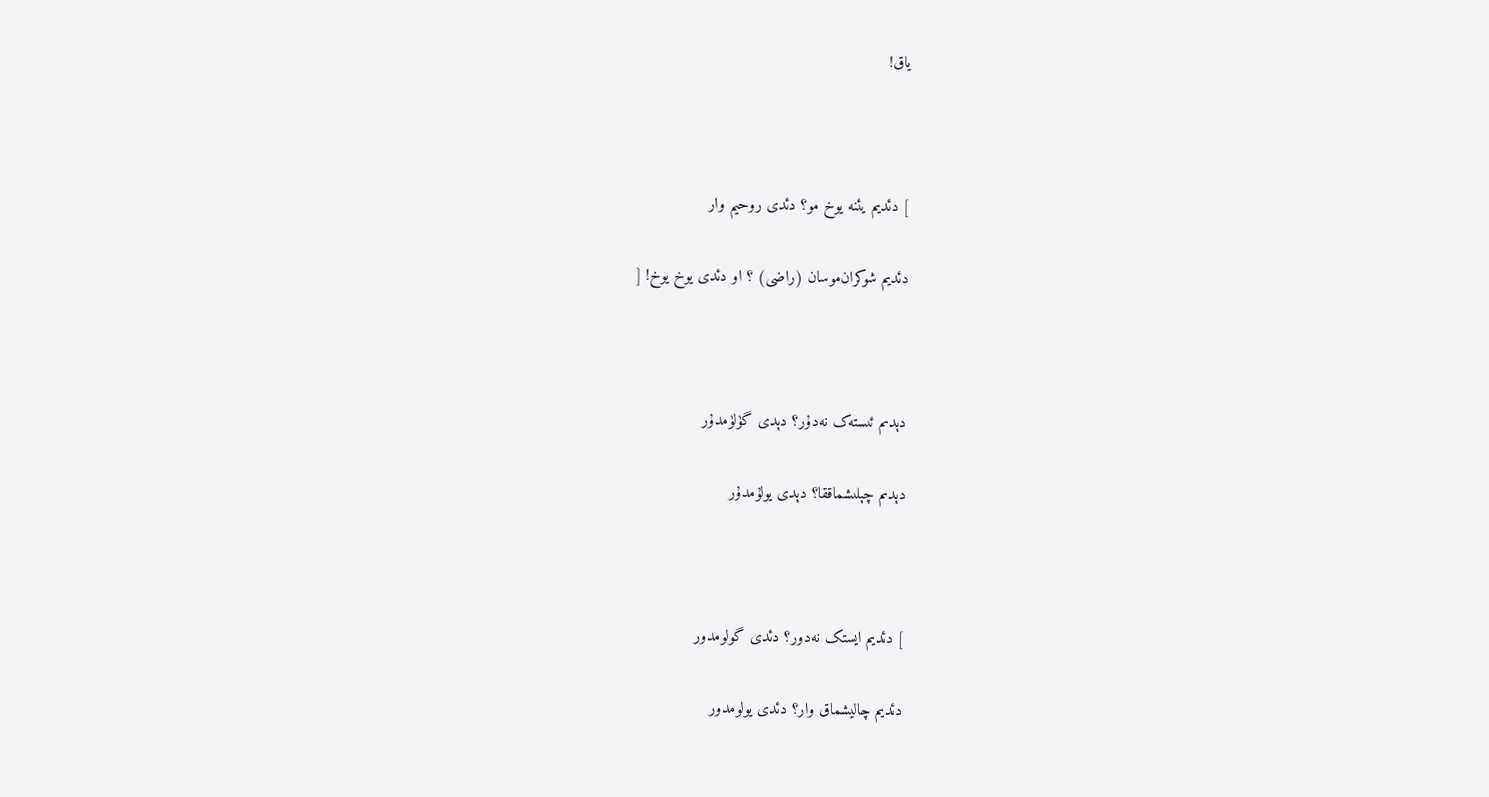یاق!



] دئدیم یئنه یوخ مو؟ دئدی روحیم وار

دئدیم شوکران‌موسان (راضی) ؟ او دئدی یوخ یوخ! [



دېدىم ئىستەک نەدۇر؟ دېدى گۈلۈمدۇر

دېدىم چېلىشماققا؟ دېدى یولۇمدۇر



] دئدیم ایستک نه‌دور؟ دئدی گولومدور

دئدیم چالیشماق وار؟ دئدی یولومدور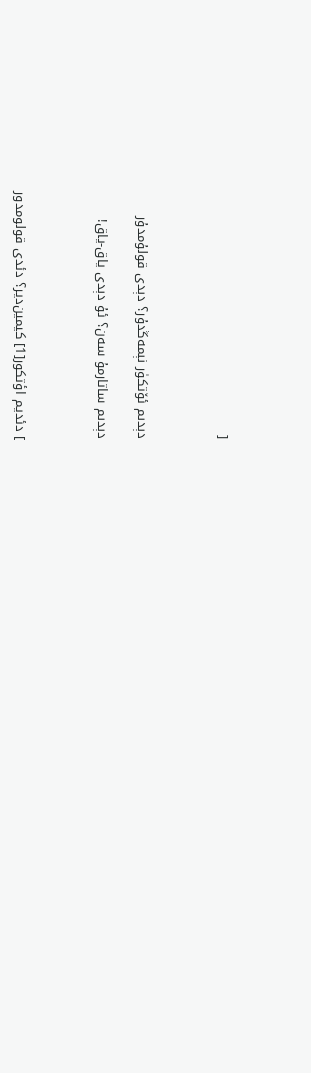[



دېدىم ئۆتکۈر نېمەڭدۇر؟ دېدى قولۇمدۇر

دېدىم ساتارمۇ سەن؟ ئۇ دېدى یاق-یاق!



] دئدیم اؤتکور[1] کیمین‌دیر؟ دئدی قولومدور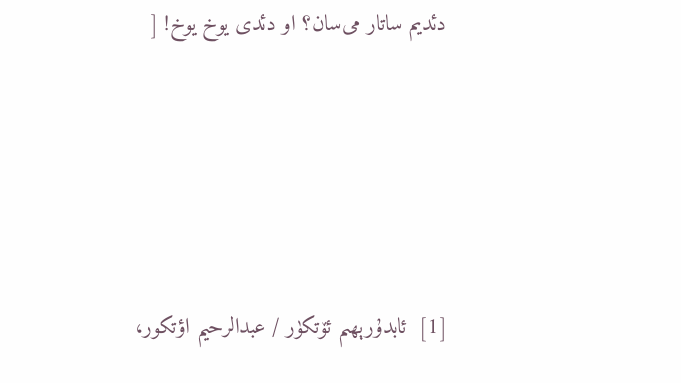دئدیم ساتار می‌سان؟ او دئدی یوخ یوخ! [





[1]  ئابدۇرېھىم ئۆتکۈر / عبدالرحیم اؤتکور،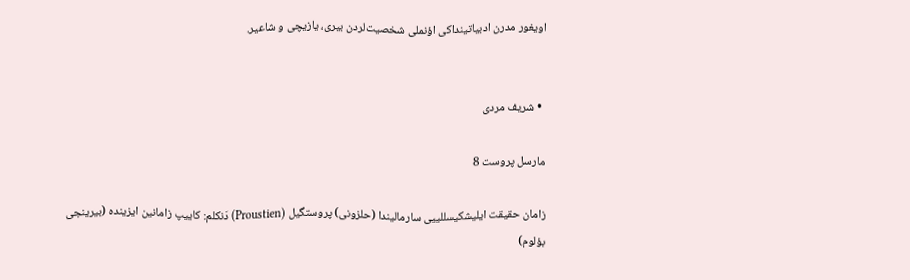اویغور مدرن ادبیاتینداکی اؤنملی شخصیت‌لردن بیری، یازیچی و شاعیر.


  • شریف مردی

مارسل پروست 8

زامان حقیقت ایلیشکیسللییی سارمالیندا (حلزونی) پروستگیل (Proustien) دَنکلم: کاییپ زامانین ایزینده (بیرینجی بؤلوم)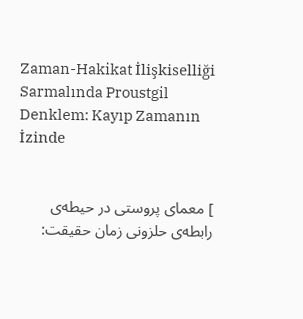Zaman-Hakikat İlişkiselliği Sarmalında Proustgil Denklem: Kayıp Zamanın İzinde


] معمای پروستی در حیطه‌ی رابطه‌ی حلزونی زمان حقیقت: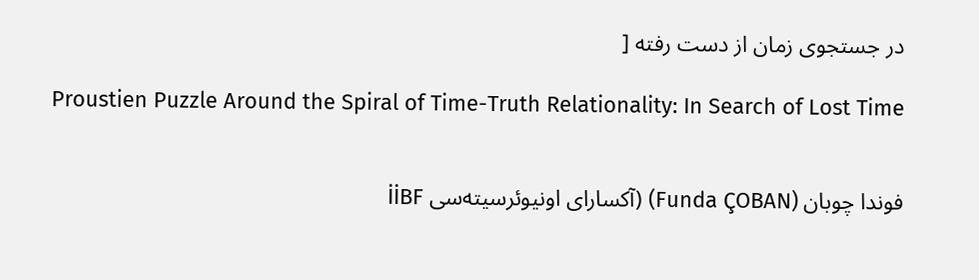در جستجوی زمان از دست رفته [

Proustien Puzzle Around the Spiral of Time-Truth Relationality: In Search of Lost Time


فوندا چوبان (Funda ÇOBAN) (آکسارای اونیوئرسیته‌سی İİBF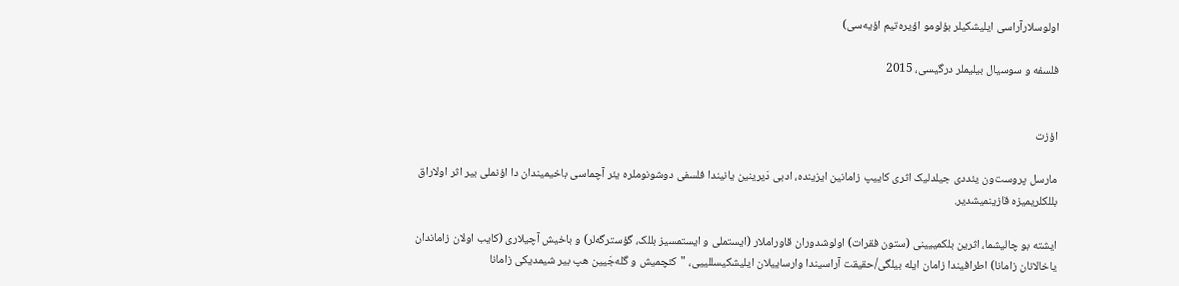اولوسلارآراسی ایلیشکیلر بؤلومو اؤیره‌تیم اؤیه‌سی)

فلسفه و سوسیال بیلیملر درگیسی، 2015


اؤزت

مارسل پروست‌ون یئددی جیلدلیک اثری کاییپ زامانین ایزینده، ادبی دَیرینین یانیندا فلسفی دوشونوملره یئر آچماسی باخیمیندان دا اؤنملی بیر اثر اولاراق بللکلریمیزه قازینمیشدیر.

ایشته بو چالیشما، اثرین بلکمییینی (ستون فقرات) اولوشدوران قاوراملار (ایستملی و ایستمسیز بللک، گؤسترگه‌لر) و باخیش آچیلاری (کایب اولان زاماندان یاخالانان زامانا) اطرافیندا زامان ایله بیلگی/حقیقت آراسیندا وارساییلان ایلیشکیسللییی، "کئچمیش و گله‌جَیین هپ بیر شیمدیکی زامانا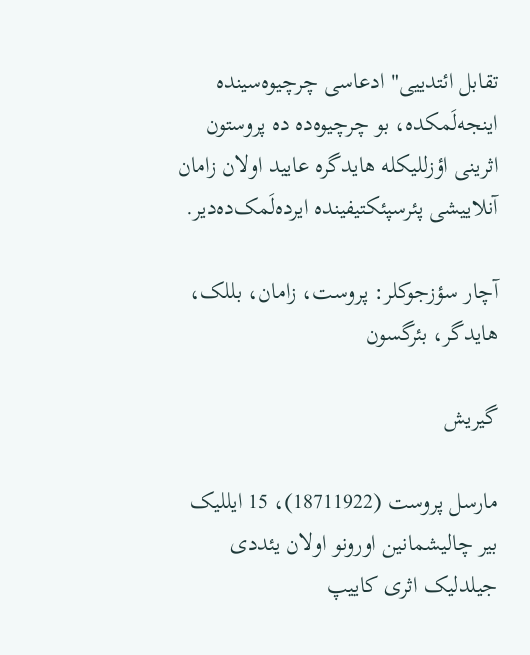تقابل ائتدییی" ادعاسی چرچیوه‌سینده اینجه‌لَمکده، بو چرچیوه‌ده ده پروستون اثرینی اؤزللیکله هایدگره عایید اولان زامان آنلاییشی پئرسپئکتیفینده ایرده‌لَمک‌ده‌دیر.

آچار سؤزجوکلر: پروست، زامان، بللک، هایدگر، بئرگسون

گیریش

مارسل پروست (18711922)، 15 ایللیک بیر چالیشمانین اورونو اولان یئددی جیلدلیک اثری کاییپ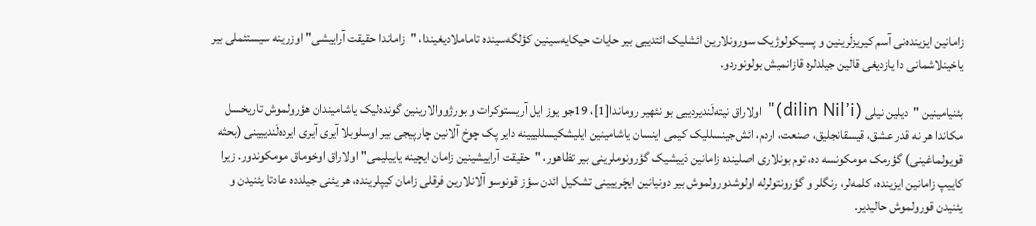زامانین ایزینده‌نی آسم کیریزلَرینین و پسیکولوژیک سورونلارین ائشلیک ائتدییی بیر حایات حیکایه‌سینین کؤلگه‌سینده تاماملادیغیندا، "زاماندا حقیقت آراییشی" اوزرینه سیستئملی بیر یاخینلاشمانی دا یازدیغی قالین جیلدلره قازانمیش بولونوردو.

بئنیامینین "دیلین نیلی (dilin Nil’i)" اولاراق نیته‌لَندیردییی بو نئهیر روماندا[1]، 19جو یوز ایل آریستوکرات و بورژووالارینین گونده‌لیک یاشامیندان هؤرولموش تاریخسل مکاندا هر نه قدر عشق، قیسقانجلیق، صنعت، اردم، ائش‌جینسللیک کیمی اینسان یاشامینین ایلیشکیسللییینه دایر پک چوخ آلانین چارپیجی بیر اوسلوبلا آیری آیری ایرده‌لَندییینی (بحثه قویولماغینی) گؤرمک مومکونسه ده، توم بونلاری اصلینده زامانین دَییشیک گؤرونوملرینی بیر تظاهور، "حقیقت آراییشینین زامان ایچینه یاییلیمی" اولاراق اوخوماق مومکوندور. زیرا کاییپ زامانین ایزینده، کلمه‌لر، رنگلر و گؤرونتولرله اولوشدورولموش بیر دونیانین ایچَرییینی تشکیل ائدن سؤز قونوسو آلانلارین فرقلی زامان کیپلرینده، هر یئنی جیلدده عادتا یئنیدن و یئنیدن قورولموش حالیدیر.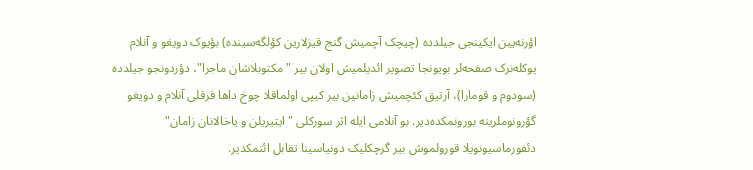اؤرنه‌یین ایکینجی جیلدده (چیچک آچمیش گنج قیزلارین کؤلگه‌سینده) بؤیوک دویغو و آنلام یوکله‌نرک صفحه‌لر بویونجا تصویر ائدیلمیش اولان بیر "مکتوبلاشان ماجرا"، دؤردونجو جیلدده (سودوم و قومارا)، آرتیق کئچمیش زامانین بیر کیپی اولماقلا چوخ داها فرقلی آنلام و دویغو گؤرونوملرینه بورونمکده‌دیر. بو آنلامی ایله اثر سورکلی "ایتیریلن و یاخالانان زامان" دئفورماسیونویلا قورولموش بیر گرچکلیک دونیاسینا تقابل ائتمکدیر.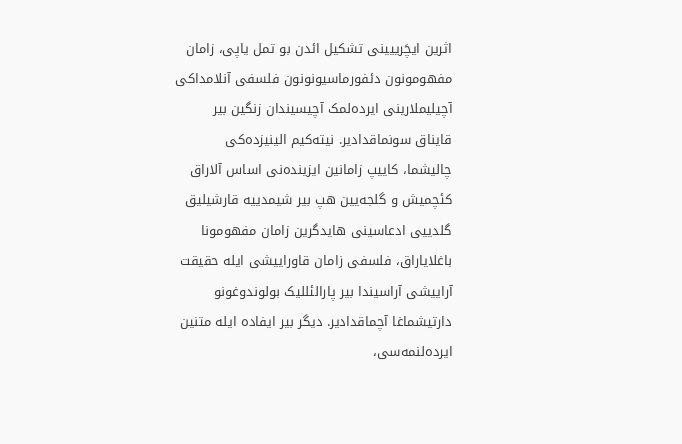اثرین ایچَرییینی تشکیل ائدن بو تمل یاپی، زامان مفهومونون دئفورماسیونونون فلسفی آنلامداکی آچیلیملارینی ایرده‌لمک آچیسیندان زنگین بیر قایناق سونماقدادیر. نیته‌کیم الینیزده‌کی چالیشما، کاییپ زامانین ایزینده‌نی اساس آلاراق کئچمیش و گلجه‌یین هپ بیر شیمدییه قارشیلیق گلدییی ادعاسینی هایدگرین زامان مفهومونا باغلایاراق، فلسفی زامان قاوراییشی ایله حقیقت آراییشی آراسیندا بیر پارالئللیک بولوندوغونو دارتیشماغا آچماقدادیر. دیگر بیر ایفاده ایله متنین ایرده‌لنمه‌سی،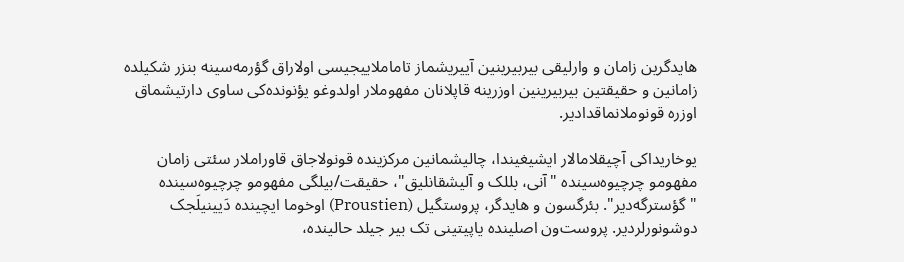هایدگرین زامان و وارلیقی بیربیرینین آییریشماز تاماملاییجیسی اولاراق گؤرمه‌سینه بنزر شکیلده زامانین و حقیقتین بیربیرینین اوزرینه قاپلانان مفهوملار اولدوغو یؤنونده‌کی ساوی دارتیشماق اوزره قونوملانماقدادیر.

یوخاریداکی آچیقلامالار ایشیغیندا، چالیشمانین مرکزینده قونولاجاق قاوراملار سئتی زامان مفهومو چرچیوه‌سینده "آنی، بللک و آلیشقانلیق"، حقیقت/بیلگی مفهومو چرچیوه‌سینده "گؤسترگه‌دیر". بئرگسون و هایدگر، پروستگیل (Proustien) اوخوما ایچینده دَیینیلَجک دوشونورلردیر. پروست‌ون اصلینده یاپیتینی تک بیر جیلد حالینده،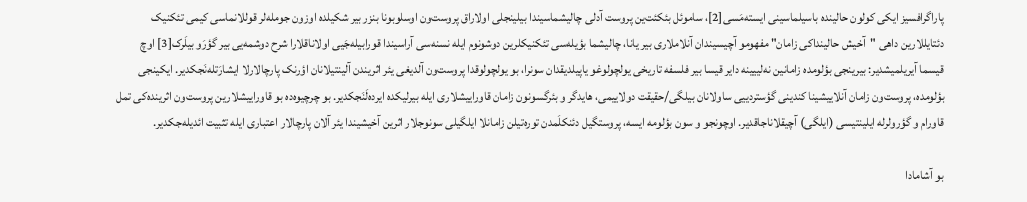پاراگرافسیز ایکی کولون حالینده باسیلماسینی ایسته‌مَسی[2]، ساموئل بئکئت‌ین پروست آدلی چالیشماسیندا بیلینجلی اولاراق پروست‌ون اوسلوبونا بنزر بیر شکیلده اوزون جومله‌لر قوللانماسی کیمی تئکنیک دئتایللارین داهی "آخیش حالینداکی زامان" مفهومو آچیسیندان آنلاملاری بیر یانا، چالیشما بؤیله‌سی تئکنیکلرین دوشونوم ایله نسنه‌سی آراسیندا قورابیله‌جَیی اولاناقلارا شرح دوشمه‌یی بیر گؤرَو بیلَرک[3] اوچ قیسما آیریلمیشدیر: بیرینجی بؤلومده زامانین نه‌لییینه دایر قیسا بیر فلسفه تاریخی یولچولوغو یاپیلدیقدان سونرا، بو یولچولوقدا پروست‌ون آلدیغی یئر اثریندن آلینتیلانان اؤرنک پارچالارلا ایشارَتله‌نَجکدیر. ایکینجی بؤلومده، پروست‌ون زامان آنلاییشینا کندینی گؤستردییی ساولانان بیلگی/حقیقت دولاییمی، هایدگر و بئرگسونون زامان قاوراییشلاری ایله بیرلیکده ایرده‌لَنَجکدیر. بو چرچیوه‌ده بو قاوراییشلارین پروست‌ون اثرینده‌کی تمل قاورام و گؤرولرله ایلینتیسی (ایلگی) آچیقلاناجاقدیر. اوچونجو و سون بؤلومه ایسه، پروستگیل دئنکلَمدن توره‌تیلن زامانلا ایلگیلی سونوجلار اثرین آخیشیندا یئر آلان پارچالار اعتباری ایله تثبیت ائدیله‌جکدیر.

بو آشامادا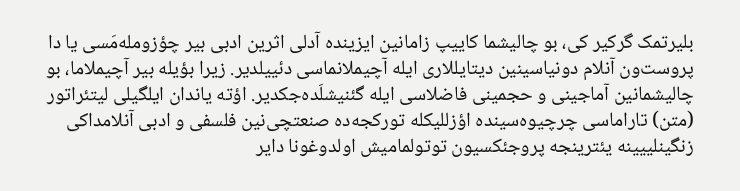بلیرتمک گرکیر کی، بو چالیشما کاییپ زامانین ایزینده آدلی اثرین ادبی بیر چؤزومله‌مَسی یا دا پروست‌ون آنلام دونیاسینین دیتایللاری ایله آچیملانماسی دئییلدیر. زیرا بؤیله بیر آچیملاما، بو چالیشمانین آماجینی و حجمینی فاضلاسی ایله گئنیشلَده‌جکدیر. اؤته یاندان ایلگیلی لیتئراتور (متن) تاراماسی چرچیوه‌سینده اؤزللیکله تورکجه‌ده صنعتچی‌نین فلسفی و ادبی آنلامداکی زنگینلییینه یئترینجه پروجئکسیون توتولمامیش اولدوغونا دایر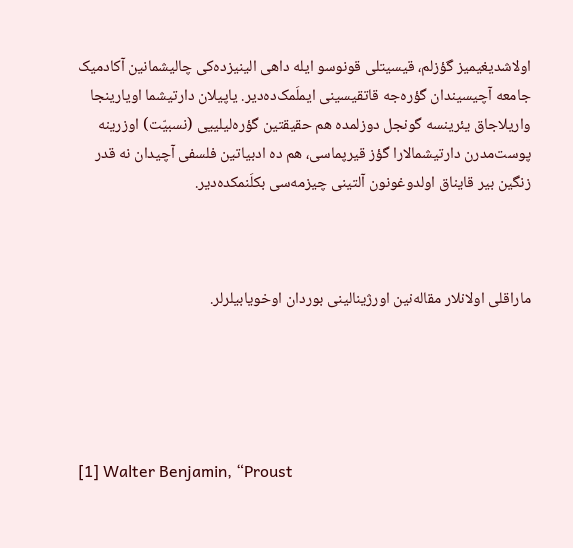اولاشدیغیمیز گؤزلم، قیسیتلی قونوسو ایله داهی الینیزده‌کی چالیشمانین آکادمیک جامعه آچیسیندان گؤره‌جه قاتقیسینی ایملَمک‌ده‌دیر. یاپیلان دارتیشما اویارینجا واریلاجاق یئرینسه گونجل دوزلمده هم حقیقتین گؤره‌لیلییی (نسبیّت) اوزرینه پوست‌مدرن دارتیشمالارا گؤز قیرپماسی، هم ده ادبیاتین فلسفی آچیدان نه قدر زنگین بیر قایناق اولدوغونون آلتینی چیزمه‌سی بکلَنمکده‌دیر.



ماراقلی اولانلار مقاله‌نین اورژینالینی بوردان اوخویابیلرلر.





[1] Walter Benjamin, “Proust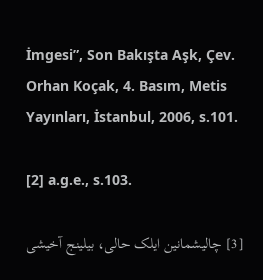İmgesi”, Son Bakışta Aşk, Çev. Orhan Koçak, 4. Basım, Metis Yayınları, İstanbul, 2006, s.101.

[2] a.g.e., s.103.

[3] چالیشمانین ایلک حالی، بیلینج آخیشی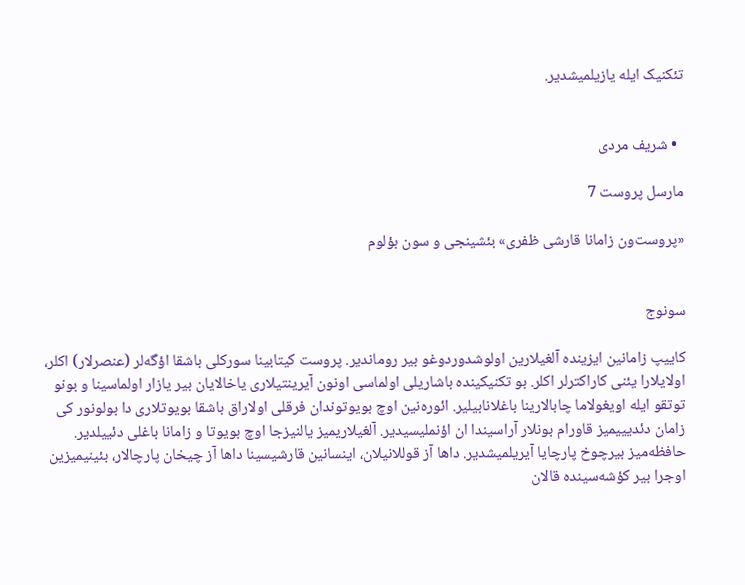تئکنیک ایله یازیلمیشدیر.


  • شریف مردی

مارسل پروست 7

«پروست‌ون زامانا قارشی ظفری» بئشینجی و سون بؤلوم


سونوج

کاییپ زامانین ایزینده آلغیلارین اولوشدوردوغو بیر روماندیر. پروست کیتابینا سورکلی باشقا اؤگه‌لر (عنصرلار) اکلر، اولایلارا یئنی کاراکترلر اکلر. بو تکنیکینده باشاریلی اولماسی اونون آیرینتیلاری یاخالایان بیر یازار اولماسینا و بونو توتقو ایله اویغولاما چابالارینا باغلانابیلیر. ائوره‌نین اوچ بویوتوندان فرقلی اولاراق باشقا بویوتلاری دا بولونور کی زامان دئدیییمیز قاورام بونلار آراسیندا ان اؤنملیسیدیر. آلغیلاریمیز یالنیزجا اوچ بویوتا و زامانا باغلی دئییلدیر. حافظه‌میز بیرچوخ پارچایا آیریلمیشدیر. داها آز قوللانیلان، اینسانین قارشیسینا داها آز چیخان پارچالار، بئینیمیزین اوجرا بیر کؤشه‌سینده قالان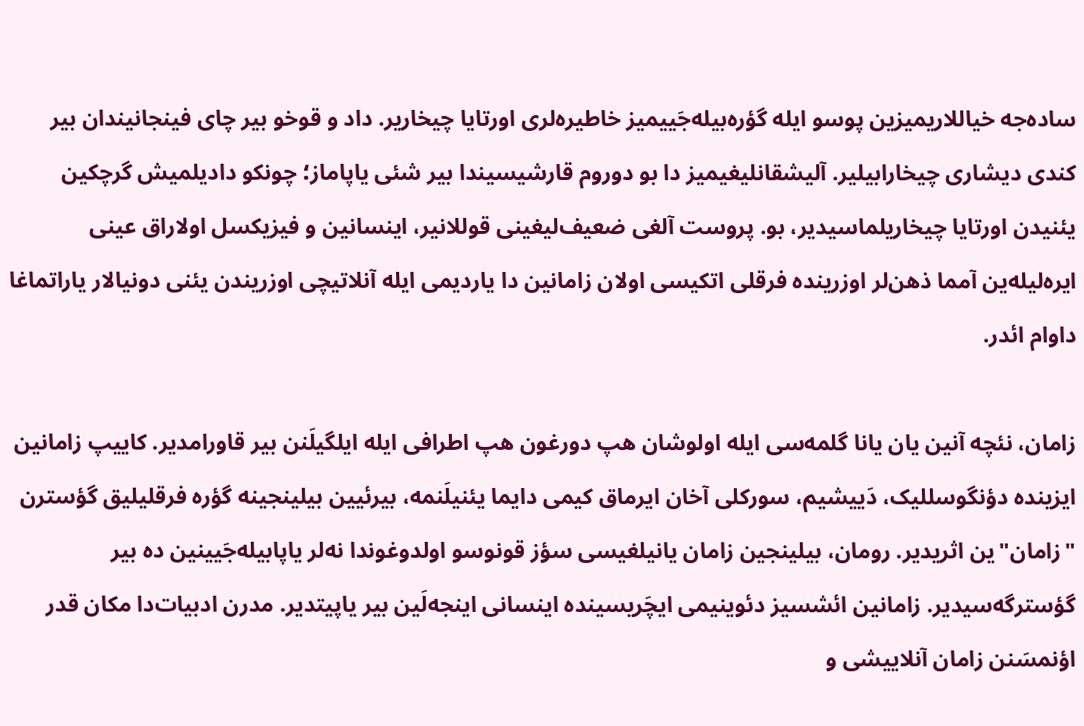ساده‌جه خیاللاریمیزین پوسو ایله گؤره‌بیله‌جَییمیز خاطیره‌لری اورتایا چیخاریر. داد و قوخو بیر چای فینجانیندان بیر کندی دیشاری چیخارابیلیر. آلیشقانلیغیمیز دا بو دوروم قارشیسیندا بیر شئی یاپاماز؛ چونکو دادیلمیش گرچکین یئنیدن اورتایا چیخاریلماسیدیر، بو. پروست آلغی ضعیف‌لیغینی قوللانیر، اینسانین و فیزیکسل اولاراق عینی ایره‌لیله‌ین آمما ذهن‌لر اوزرینده فرقلی اتکیسی اولان زامانین دا یاردیمی ایله آنلاتیچی اوزریندن یئنی دونیالار یاراتماغا داوام ائدر.

زامان، نئچه آنین یان یانا گلمه‌سی ایله اولوشان هپ دورغون هپ اطرافی ایله ایلگیلَنن بیر قاورامدیر. کاییپ زامانین ایزینده دؤنگوسللیک، دَییشیم، سورکلی آخان ایرماق کیمی دایما یئنیلَنمه، بیرئیین بیلینجینه گؤره فرقلیلیق گؤسترن "زامان"ین اثریدیر. رومان، بیلینجین زامان یانیلغیسی سؤز قونوسو اولدوغوندا نه‌لر یاپابیله‌جَیینین ده بیر گؤسترگه‌سیدیر. زامانین ائشسیز دئوینیمی ایچَریسینده اینسانی اینجه‌لَین بیر یاپیتدیر. مدرن ادبیات‌دا مکان قدر اؤنمسَنن زامان آنلاییشی و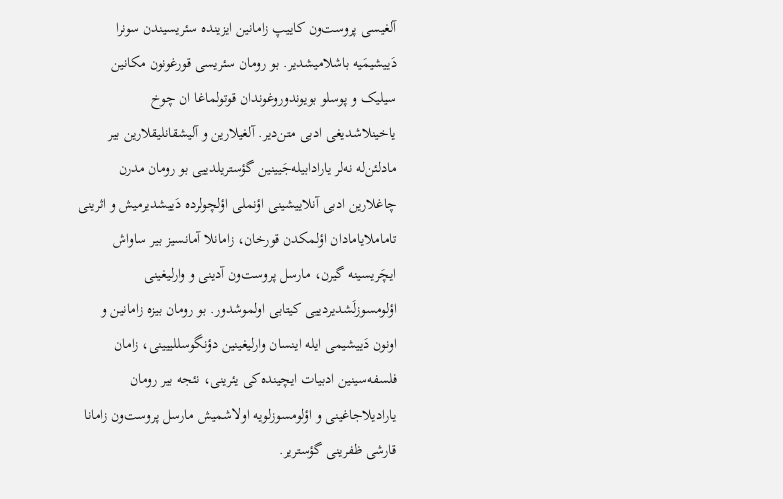آلغیسی پروست‌ون کاییپ زامانین ایزینده سئریسیندن سونرا دَییشیمَیه باشلامیشدیر. بو رومان سئریسی قورغونون مکانین سیلیک و پوسلو بویوندوروغوندان قوتولماغا ان چوخ یاخینلاشدیغی ادبی متن‌دیر. آلغیلارین و آلیشقانلیقلارین بیر مادلئن‌له نه‌لر یارادابیله‌جَیینین گؤستریلدییی بو رومان مدرن چاغلارین ادبی آنلاییشینی اؤنملی اؤلچولرده دَییشدیرمیش و اثرینی تاماملایامادان اؤلمکدن قورخان، زامانلا آمانسیز بیر ساواش ایچَریسینه گیرن، مارسل پروست‌ون آدینی و وارلیغینی اؤلومسوزلَشدیردییی کیتابی اولموشدور. بو رومان بیزه زامانین و اونون دَییشیمی ایله اینسان وارلیغینین دؤنگوسللییینی، زامان فلسفه‌سینین ادبیات ایچینده‌کی یئرینی، نئجه بیر رومان یارادیلاجاغینی و اؤلومسوزلویه اولاشمیش مارسل پروست‌ون زامانا قارشی ظفرینی گؤستریر.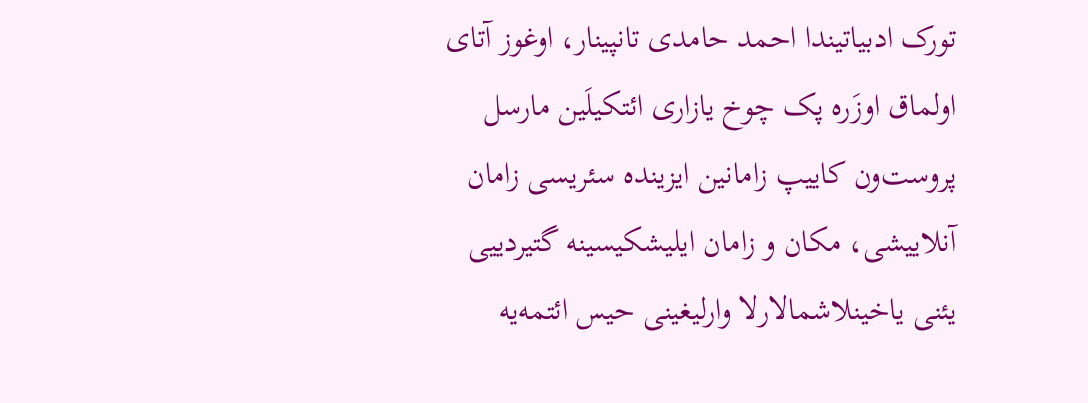تورک ادبیاتیندا احمد حامدی تانپینار، اوغوز آتای اولماق اوزَره پک چوخ یازاری ائتکیلَین مارسل پروست‌ون کاییپ زامانین ایزینده سئریسی زامان آنلاییشی، مکان و زامان ایلیشکیسینه گتیردییی یئنی یاخینلاشمالارلا وارلیغینی حیس ائتمه‌یه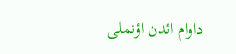داوام ائدن اؤنملی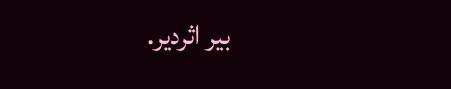بیر اثردیر.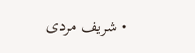• شریف مردی